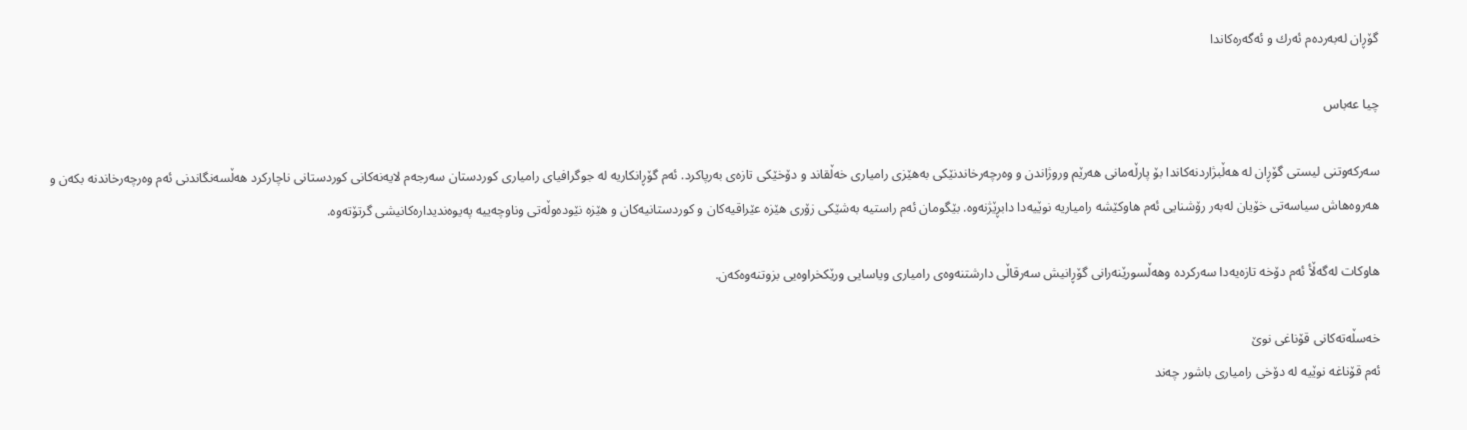گۆڕان له‌به‌رده‌م ئه‌رك و ئه‌گه‌ره‌كاندا

چیا عه‌باس

سه‌ركه‌وتنی لیستی گۆڕان له‌ هه‌ڵبژاردنه‌كاندا بۆ پارڵه‌مانی هه‌رێم وروژاندن و وه‌رچه‌رخاندنێكی به‌هێزی رامیاری خه‌ڵقاند و دۆخێكی تازه‌ی به‌رپاكرد. ئه‌م گۆڕانكاریه‌ له‌ جوگرافیای رامیاری كوردستان سه‌رجه‌م لایه‌نه‌كانی كوردستانی ناچاركرد هه‌ڵسه‌نگاندنی ئه‌م وه‌رچه‌رخاندنه‌ بكه‌ن و هه‌روه‌هاش سیاسه‌تی خۆیان له‌به‌ر رۆشنایی ئه‌م هاوكێشه‌ رامیاریه‌ نوێیه‌دا دابڕێژنه‌وه‌. بێگومان ئه‌م راستیه‌ به‌شێكی زۆری هێزه‌ عێراقیه‌كان و كوردستانیه‌كان و هێزه‌ نێوده‌وڵه‌تی وناوچه‌ییه‌ په‌یوه‌ندیداره‌كانیشی گرتۆته‌وه‌.

هاوكات له‌گه‌ڵأ ئه‌م دۆخه‌ تازه‌یه‌دا سه‌ركرده‌ وهه‌ڵسورێنه‌رانی گۆڕانیش سه‌رقاڵی دارشتنه‌وه‌ی رامیاری ویاسایی ورێكخراوه‌یی بزوتنه‌وه‌كه‌ن.

خه‌سڵه‌ته‌كانی قۆناغی نوێ
ئه‌م قۆناغه‌ نوێیه‌ له‌ دۆخی رامیاری باشور چه‌ند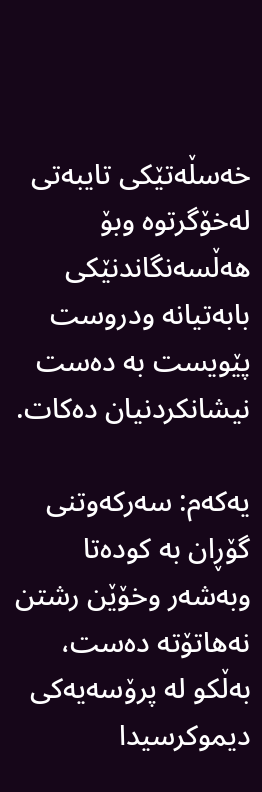خه‌سڵه‌تێكی تایبه‌تی له‌خۆگرتوه‌ وبۆ هه‌ڵسه‌نگاندنێكی بابه‌تیانه‌ ودروست پێویست به‌ ده‌ست نیشانكردنیان ده‌كات.

یه‌كه‌م: سه‌ركه‌وتنی گۆڕان به‌ كوده‌تا وبه‌شه‌ر وخۆێن رشتن نه‌هاتۆته‌ ده‌ست، به‌ڵكو له‌ پرۆسه‌یه‌كی دیموكرسیدا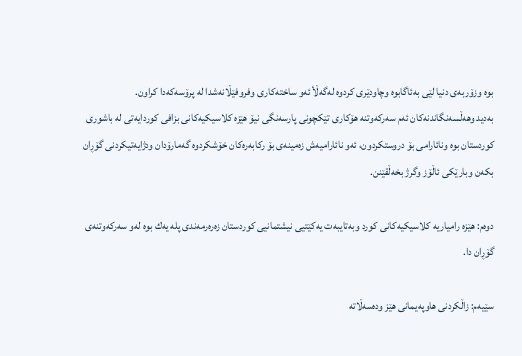بوه‌ وزۆربه‌ی دنیا لێی به‌ئاگابوه‌ وچاودێری كردوه‌ له‌گه‌ڵأ ئه‌و ساخته‌كاری وفروفێڵانه‌شدا له‌ پرۆسه‌كه‌دا كراون.
به‌دید وهه‌ڵسه‌نگاندنه‌كان ئه‌م سه‌ركه‌وتنه‌ هۆكاری تێكچونی پارسه‌نگی نیۆ هێزه‌ كلاسیكیه‌كانی بزافی كوردایه‌تی له‌ باشوری كوردستان بوه‌ ونائارامی بۆ دروستكردون، ئه‌و نائارامیه‌ش زه‌مینه‌ی بۆ ركابه‌ره‌كان خۆشكردوه‌ گه‌مارۆدان ودژایه‌تیكردنی گۆڕان بكه‌ن وبارێكی ئاڵۆز وگرژ بخه‌ڵقێنن.

دوه‌م: هێزه‌ رامیاریه‌ كلاسیكیه‌كانی كورد وبه‌تایبه‌ت یه‌كێتیی نیشتمانیی كوردستان زه‌ره‌رمه‌ندی پله‌ یه‌ك بوه‌ له‌و سه‌ركه‌وتنه‌ی گۆڕان دا.

سێیه‌م: زاڵكردنی هاوپه‌یمانی هێز وده‌سه‌ڵاته‌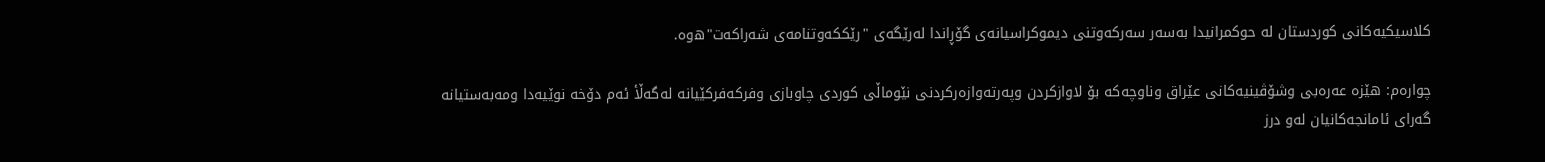كلاسیكیه‌كانی كوردستان له‌ حوكمرانیدا به‌سه‌ر سه‌ركه‌وتنی دیموكراسیانه‌ی گۆڕاندا له‌رێگه‌ی "رێككه‌وتنامه‌ی شه‌راكه‌ت"ه‌وه‌.

چواره‌م: هێزه‌ عه‌ره‌بی وشۆڤینیه‌كانی عێراق وناوچه‌كه‌ بۆ لاوازكردن وپه‌رته‌وازه‌ركردنی نێوماڵی كوردی چاوبازی وفركه‌فركێیانه‌ له‌گه‌ڵأ ئه‌م دۆخه‌ نوێیه‌دا ومه‌به‌ستیانه‌ گه‌رای ئامانجه‌كانیان له‌و درز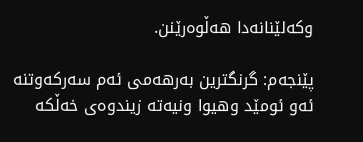وكه‌لێنانه‌دا هه‌ڵوه‌رێنن.

پێنجه‌م: گرنگترین به‌رهه‌می ئه‌م سه‌ركه‌وتنه‌ ئه‌و ئومێد وهیوا ونیه‌ته‌ زیندوه‌ی خه‌ڵكه‌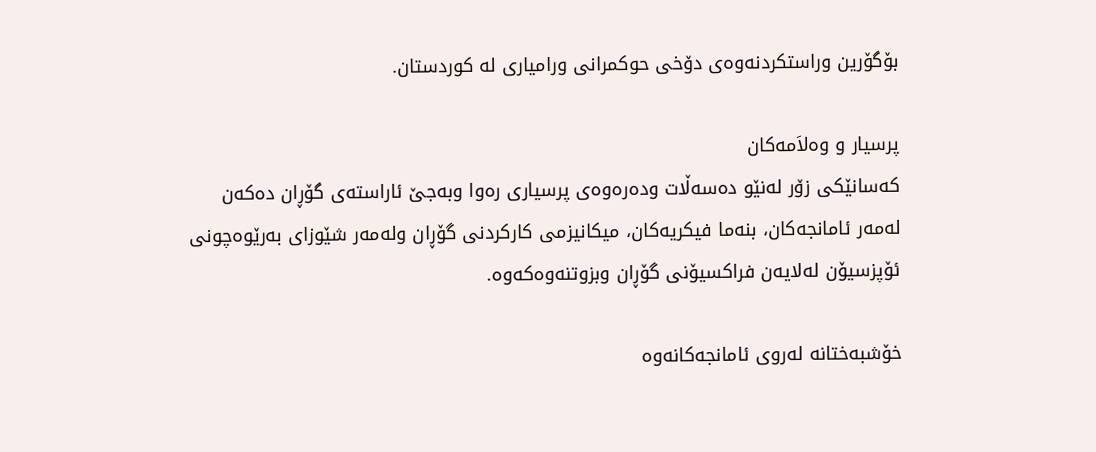بۆگۆرین وراستكردنه‌وه‌ی دۆخی حوكمرانی ورامیاری له‌ كوردستان.

پرسیار و وه‌لاَمه‌كان
كه‌سانێكی زۆر له‌نێو ده‌سه‌ڵات وده‌ره‌وه‌ی پرسیاری ره‌وا وبه‌جێ ئاراسته‌ی گۆڕان ده‌كه‌ن له‌مه‌ر ئامانجه‌كان، بنه‌ما فیكریه‌كان، میكانیزمی كاركردنی گۆڕان وله‌مه‌ر شێوزای به‌رێوه‌چونی ئۆپزسیۆن له‌لایه‌ن فراكسیۆنی گۆڕان وبزوتنه‌وه‌كه‌وه‌.

خۆشبه‌ختانه‌ له‌روی ئامانجه‌كانه‌وه‌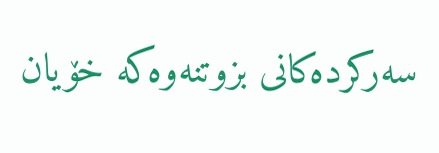سه‌ركرده‌كانی بزوتنه‌وه‌كه‌ خۆیان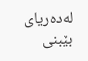له‌ده‌ریای بێبنی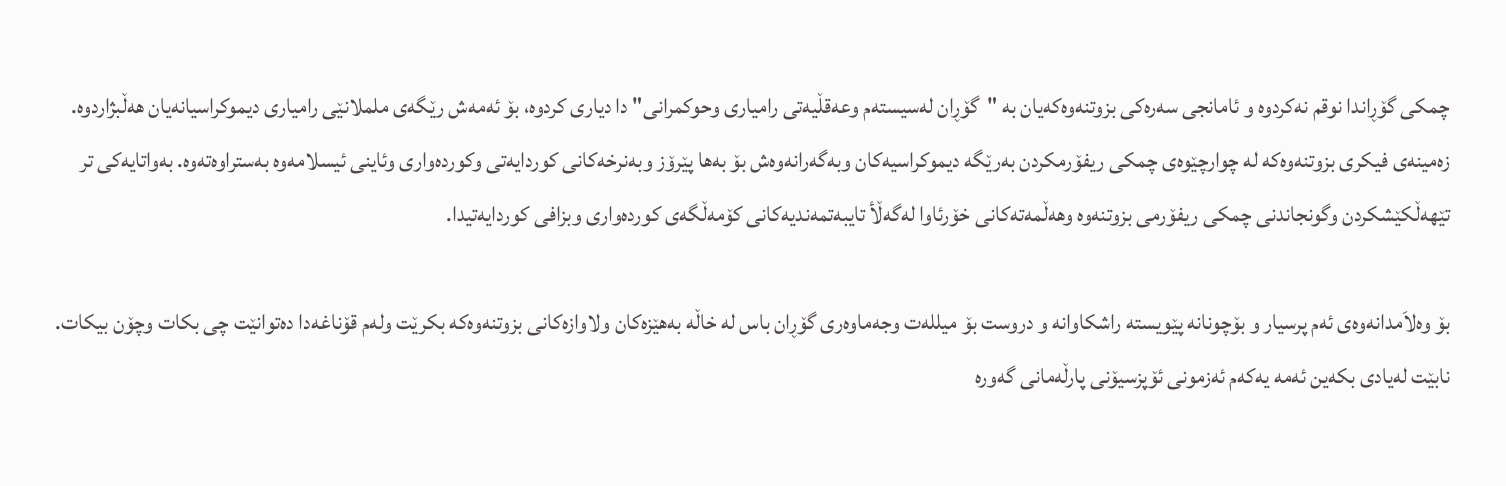چمكی گۆڕاندا نوقم نه‌كردوه‌ و ئامانجی سه‌ره‌كی بزوتنه‌وه‌كه‌یان به‌ "گۆڕان له‌سیسته‌م وعه‌قڵیه‌تی رامیاری وحوكمرانی" دا دیاری كردوه‌، بۆ ئه‌مه‌ش رێگه‌ی ململانێی رامیاری دیموكراسیانه‌یان هه‌ڵبژاردوه‌. زه‌مینه‌ی فیكری بزوتنه‌وه‌كه‌ له‌ چوارچێوه‌ی چمكی ریفۆرمكردن به‌رێگه‌ دیموكراسیه‌كان وبه‌گه‌رانه‌وه‌ش بۆ به‌ها پێرۆز وبه‌نرخه‌كانی كوردایه‌تی وكورده‌واری وئاینی ئیسلامه‌وه‌ به‌ستراوه‌ته‌وه‌. به‌واتایه‌كی تر تێهه‌ڵكێشكردن وگونجاندنی چمكی ریفۆرمی بزوتنه‌وه‌ وهه‌ڵمه‌ته‌كانی خۆرئاوا له‌گه‌ڵأ تایبه‌تمه‌ندیه‌كانی كۆمه‌ڵگه‌ی كورده‌واری وبزافی كوردایه‌تیدا.

بۆ وه‌لاَمدانه‌وه‌ی ئه‌م پرسیار و بۆچونانه‌ پێویسته‌ راشكاوانه‌ و دروست بۆ میلله‌ت وجه‌ماوه‌ری گۆڕان باس له‌ خاڵه‌ به‌هێزه‌كان ولاوازه‌كانی بزوتنه‌وه‌كه‌ بكرێت وله‌م قۆناغه‌دا ده‌توانێت چی بكات وچۆن بیكات. نابێت له‌یادی بكه‌ین ئه‌مه‌ یه‌كه‌م ئه‌زمونی ئۆپزسیۆنی پارڵه‌مانی گه‌وره‌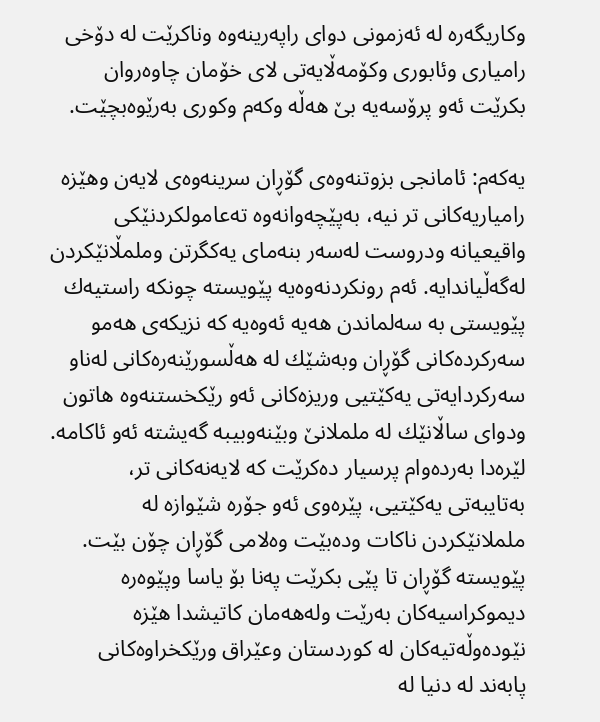وكاریگه‌ره‌ له‌ ئه‌زمونی دوای راپه‌رینه‌وه‌ وناكرێت له‌ دۆخی رامیاری وئابوری وكۆمه‌ڵایه‌تی لای خۆمان چاوه‌روان بكرێت ئه‌و پرۆسه‌یه‌ بێ هه‌ڵه‌ وكه‌م وكوری به‌رێوه‌بچێت.

یه‌كه‌م: ئامانجی بزوتنه‌وه‌ی گۆڕان سرینه‌وه‌ی لایه‌ن وهێزه‌ رامیاریه‌كانی تر نیه‌، به‌پێچه‌وانه‌وه‌ ته‌عامولكردنێكی واقیعیانه‌ ودروست له‌سه‌ر بنه‌مای یه‌كگرتن وملمڵانێكردن له‌گه‌ڵیاندایه‌. ئه‌م رونكردنه‌وه‌یه‌ پێویسته‌ چونكه‌ راستیه‌ك پێویستی به‌ سه‌لماندن هه‌یه‌ ئه‌وه‌یه‌ كه‌ نزیكه‌ی هه‌مو سه‌ركرده‌كانی گۆڕان وبه‌شێك له‌ هه‌ڵسورێنه‌ره‌كانی له‌ناو سه‌ركردایه‌تی یه‌كێتیی وریزه‌كانی ئه‌و رێكخستنه‌وه‌ هاتون ودوای ساڵانێك له‌ ململانێ وبێنه‌وبیبه‌ گه‌یشته‌ ئه‌و ئاكامه‌. لێره‌دا به‌رده‌وام پرسیار ده‌كرێت كه‌ لایه‌نه‌كانی تر، به‌تایبه‌تی یه‌كێتیی، پێره‌وی ئه‌و جۆره‌ شێوازه‌ له‌ ململانێكردن ناكات وده‌بێت وه‌لامی گۆڕان چۆن بێت. پێویسته‌ گۆڕان تا پێی بكرێت په‌نا بۆ یاسا وپێوه‌ره‌ دیموكراسیه‌كان به‌رێت وله‌هه‌مان كاتیشدا هێزه‌ نێوده‌وڵه‌تیه‌كان له‌ كوردستان وعێراق ورێكخراوه‌كانی پابه‌ند له‌ دنیا له‌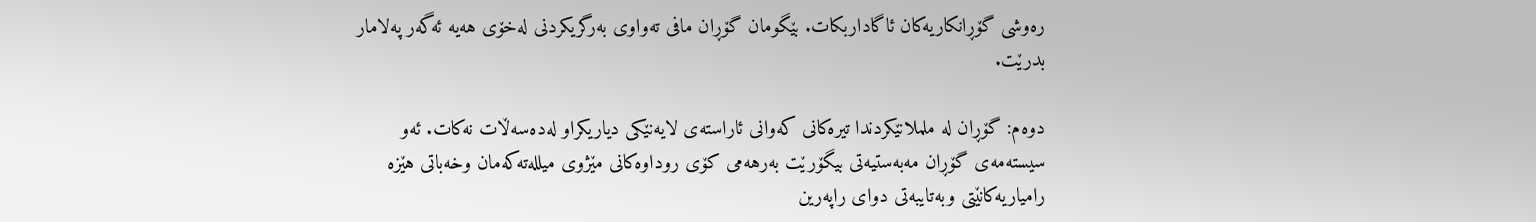ره‌وشی گۆڕانكاریه‌كان ئاگاداربكات. بێگومان گۆڕان مافی ته‌واوی به‌رگریكردنی له‌خۆی هه‌یه‌ ئه‌گه‌ر په‌لامار بدرێت.

دوه‌م: گۆڕان له‌ ململانێكردندا تیره‌كانی كه‌وانی ئاراسته‌ی لایه‌نێكی دیاریكراو له‌ده‌سه‌ڵات نه‌كات. ئه‌و سیسته‌مه‌ی گۆڕان مه‌به‌ستیه‌تی بیگۆرێت به‌رهه‌می كۆی روداوه‌كانی مێژوی میلله‌ته‌كه‌مان وخه‌باتی هێزه‌ رامیاریه‌كانێتی وبه‌تایبه‌تی دوای راپه‌رین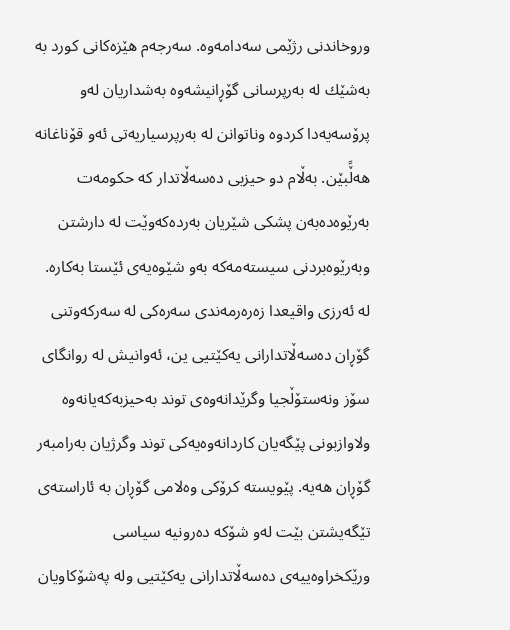وروخاندنی رژێمی سه‌دامه‌وه‌. سه‌رجه‌م هێزه‌كانی كورد به‌ به‌شێك له‌ به‌رپرسانی گۆڕانیشه‌وه‌ به‌شداریان له‌و پرۆسه‌یه‌دا كردوه‌ وناتوانن له‌ به‌رپرسیاریه‌تی ئه‌و قۆناغانه‌ هه‌ڵًبێن. به‌ڵام دو حیزبی ده‌سه‌ڵاتدار كه‌ حكومه‌ت به‌رێوه‌ده‌به‌ن پشكی شێریان به‌رده‌كه‌وێت له‌ دارشتن وبه‌رێوه‌بردنی سیسته‌مه‌كه‌ به‌و شێوه‌یه‌ی ئێستا به‌كاره‌.
له‌ ئه‌رزی واقیعدا زه‌ره‌رمه‌ندی سه‌ره‌كی له‌ سه‌ركه‌وتنی گۆڕان ده‌سه‌ڵاتدارانی یه‌كێتیی ین، ئه‌وانیش له‌ روانگای سۆز ونه‌ستۆڵجیا وگرێدانه‌وه‌ی توند به‌حیزبه‌كه‌یانه‌وه‌ ولاوازبونی پێگه‌یان كاردانه‌وه‌یه‌كی توند وگرژیان به‌رامبه‌ر گۆڕان هه‌یه‌. پێویسته‌ كرۆكی وه‌لامی گۆڕان به‌ ئاراسته‌ی تێگه‌یشتن بێت له‌و شۆكه‌ ده‌رونیه‌ سیاسی ورێكخراوه‌ییه‌ی ده‌سه‌ڵاتدارانی یه‌كێتیی وله‌ په‌شۆكاویان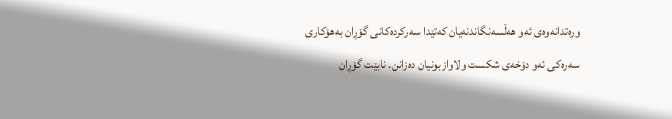وره‌تدانه‌وه‌ی ئه‌و هه‌ڵسه‌نگاندنه‌یان كه‌تێدا سه‌ركرده‌كانی گۆڕان به‌هۆكاری سه‌ره‌كی ئه‌و دۆخه‌ی شكست ولاوازبونیان ده‌زانن. نابێت گۆڕان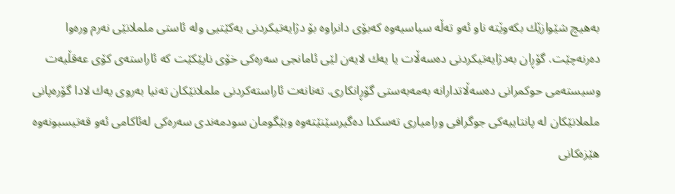به‌هیچ شێوازێك بكه‌وێته‌ ناو ئه‌و ته‌ڵه‌ سیاسیه‌وه‌ كه‌بۆی دانراوه‌ بۆ دژایه‌تیكردنی یه‌كێتیی وله‌ ئاستی ململانێی نه‌رم وره‌وا ده‌رنه‌چێت. گۆڕان به‌دژایه‌تیكردنی ده‌سه‌ڵات یا یه‌ك لایه‌ن لێی ئامانجی سه‌ره‌كی خۆی ناپێكێت كه‌ ئاراسته‌ی كۆی عه‌قڵیه‌ت وسیسته‌می حوكمرانی ده‌سه‌ڵاتدارانه‌ به‌مه‌به‌ستی گۆڕانكاری. ته‌نانه‌ت ئاراسته‌كردنی ململانێكان ته‌نیا به‌روی یه‌ك لادا گۆره‌پانی ململانێكان له‌ پانتاییه‌كی جوگرافی ورامیاری ته‌سكدا ده‌گیرسێنێته‌وه‌ وبێگومان سودمه‌ندی سه‌ره‌كی له‌ئاكامی ئه‌و قه‌تیسبونه‌وه‌ هێزه‌كانی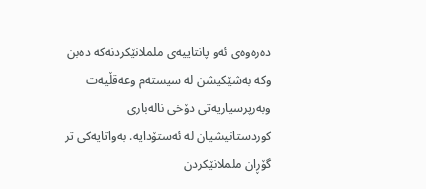ده‌ره‌وه‌ی ئه‌و پانتاییه‌ی ململانێكردنه‌كه‌ ده‌بن وكه‌ به‌شێكیشن له‌ سیسته‌م وعه‌قڵیه‌ت وبه‌رپرسیاریه‌تی دۆخی ناله‌باری كوردستانیشیان له‌ ئه‌ستۆدایه‌. به‌واتایه‌كی تر گۆڕان ململانێكردن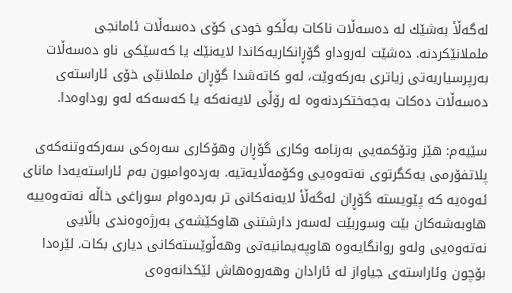له‌گه‌ڵأ به‌شێك له‌ ده‌سه‌ڵات ناكات به‌ڵكو خودی كۆی ده‌سه‌ڵات ئامانجی ململانێكردنه‌. ده‌شێت له‌روداو گۆڕانكاریه‌كاندا لایه‌نێك یا كه‌سێكی ناو ده‌سه‌ڵات به‌رپرسیاریه‌تی زیاتری به‌ركه‌وێت، له‌و كاته‌شدا گۆڕان ململانێی خۆی ئاراسته‌ی ده‌سه‌ڵات ده‌كات به‌جه‌ختكردنه‌وه‌ له‌ رۆڵی لایه‌نه‌كه‌ یا كه‌سه‌كه‌ له‌و روداوه‌دا.

سێیه‌م: هێز وتۆكمه‌یی به‌رنامه‌ وكاری گۆڕان وهۆكاری سه‌ره‌كی سه‌ركه‌وتنه‌كه‌ی پلاتفۆرمی یه‌كگرتوی نه‌ته‌وه‌یی وكۆمه‌ڵایه‌تیه‌. به‌رده‌وامبون به‌م ئاراسته‌یه‌دا مانای ئه‌وه‌یه‌ كه‌ پێویسته‌ گۆڕان له‌گه‌ڵأ لایه‌نه‌كانی تر به‌رده‌وام سوراغی خاڵه‌ نه‌ته‌وه‌ییه‌ هاوبه‌شه‌كان بێت وسوربێت له‌سه‌ر دارشتنی هاوكێشه‌ی به‌رژه‌وه‌ندی باڵایی نه‌ته‌وه‌یی وله‌و روانگایه‌وه‌ هاوپه‌یمانیه‌تی وهه‌ڵوێسته‌كانی دیاری بكات. لێره‌دا بۆچون وئاراسته‌ی جیاواز له‌ ئارادان وهه‌روه‌هاش لێكدانه‌وه‌ی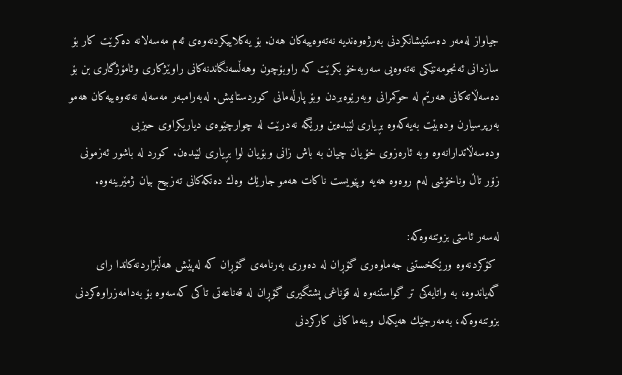جیاواز له‌مه‌ر ده‌ستنیشانكردنی به‌رژه‌وه‌ندیه‌ نه‌ته‌وه‌ییه‌كان هه‌ن. بۆ یه‌كلاییكردنه‌وه‌ی ئه‌م مه‌سه‌لانه‌ ده‌كرێت كار بۆ سازدانی ئه‌نجومه‌نێكی نه‌ته‌وه‌یی سه‌ربه‌خۆ بكرێت كه‌ راوبۆچون وهه‌ڵسه‌نگاندنه‌كانی راوێژكاری وئامۆژگاری بن بۆ ده‌سه‌ڵاته‌كانی هه‌رێم له‌ حوكمرانی وبه‌رێوه‌بردن وبۆ پارڵه‌مانی كوردستانیش. له‌به‌رامبه‌ر مه‌سه‌له‌ نه‌ته‌وه‌ییه‌كان هه‌مو به‌رپرسیارن وده‌بێت به‌یه‌كه‌وه‌ بڕیاری لێبده‌ین ورێگه‌ نه‌درێت له‌ چوارچێوه‌ی دیاریكراوی حیزبی وده‌سه‌ڵاتدارانه‌وه‌ وبه‌ ئاره‌زوی خۆیان چیان به‌ باش زانی وبۆیان لوا بڕیاری لێبده‌ن. كورد له‌ باشور ئه‌زمونی زۆر تاڵ‌ وناخۆشی له‌م روه‌وه‌ هه‌یه‌ وپێویست ناكات هه‌مو جارێك وه‌ك ده‌نكه‌كانی ته‌زبیح بیان ژمێرینه‌وه‌.

له‌سه‌ر ئاستی بزوتنه‌وه‌كه‌:
 كۆكردنه‌وه‌ ورێكخستنی جه‌ماوه‌ری گۆڕان له‌ ده‌وری به‌رنامه‌ی گۆڕان كه‌ له‌پێش هه‌ڵبژاردنه‌كاندا رای گه‌یاندوه‌، به‌ واتایه‌كی تر گواستنه‌وه‌ له‌ قۆناغی پشتگیری گۆڕان له‌ قه‌ناعه‌تی تاكی كه‌سه‌وه‌ بۆ به‌دامه‌زراوه‌كردنی بزوتنه‌وه‌كه‌، به‌مه‌رجێك هه‌یكه‌ل وبنه‌ماكانی كاركردنی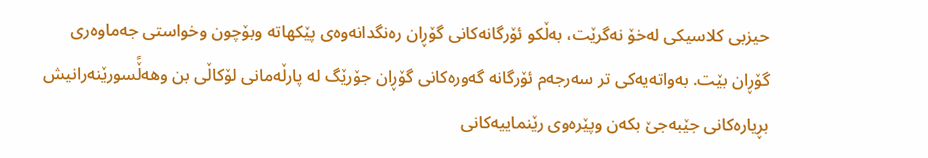حیزبی كلاسیكی له‌خۆ نه‌گرێت، به‌ڵكو ئۆرگانه‌كانی گۆڕان ره‌نگدانه‌وه‌ی پێكهاته‌ وبۆچون وخواستی جه‌ماوه‌ری گۆڕان بێت. به‌واته‌یه‌كی تر سه‌رجه‌م ئۆرگانه‌ گه‌وره‌كانی گۆڕان جۆرێگ له‌ پارڵه‌مانی لۆكاڵی بن وهه‌ڵًسورێنه‌رانیش بڕیاره‌كانی جێبه‌جێ بكه‌ن وپێره‌وی رێنماییه‌كانی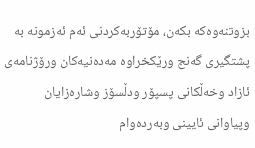بزوتنه‌وه‌كه‌ بكه‌ن، مۆتۆربه‌كردنی ئه‌م ئه‌زمونه‌ به‌ پشتگیری گه‌نج ورێكخراوه‌ مه‌ده‌نیه‌كان ورۆژنامه‌ی ئازاد وخه‌ڵكانی پسپۆر ودڵسۆز وشاره‌زایان وپیاوانی ئایینی وبه‌رده‌وام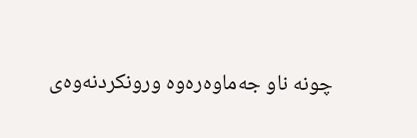چونه‌ ناو جه‌ماوه‌ره‌وه‌ ورونكردنه‌وه‌ی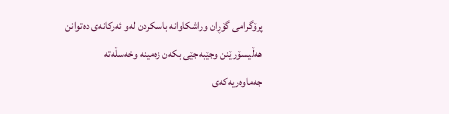پرۆگرامی گۆڕان وراشكاوانه‌ باسكردن له‌و ئه‌ركانه‌ی ده‌توانن هه‌ڵیسۆرێنن وجێبه‌جێی بكه‌ن زه‌مینه‌ وخه‌سڵه‌ته‌ جه‌ماوه‌ریه‌كه‌ی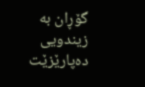گۆڕان به‌ زیندویی ده‌پارێزێت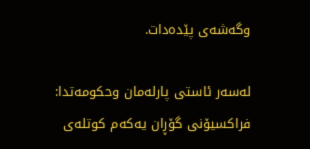وگه‌شه‌ی پێده‌دات.

له‌سه‌ر ئاستی پارله‌مان وحكومه‌تدا:
فراكسیۆنی گۆڕان یه‌كه‌م كوتله‌ی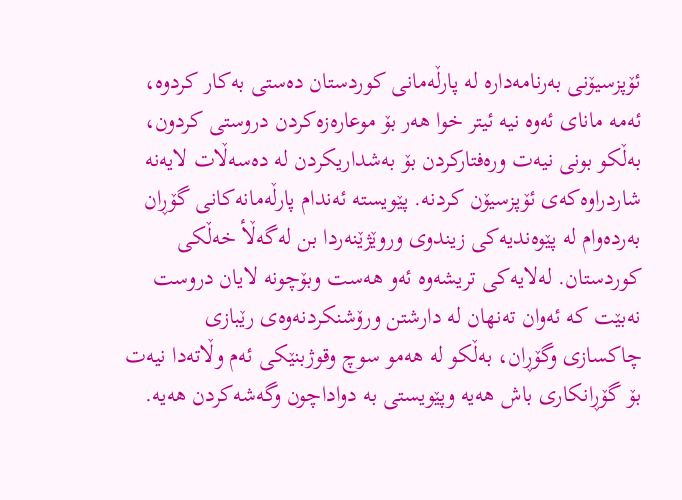ئۆپزسیۆنی به‌رنامه‌داره‌ له‌ پارڵه‌مانی كوردستان ده‌ستی به‌كار كردوه‌، ئه‌مه‌ مانای ئه‌وه‌ نیه‌ ئیتر خوا هه‌ر بۆ موعاره‌زه‌كردن دروستی كردون، به‌ڵكو بونی نیه‌ت وره‌فتاركردن بۆ به‌شداریكردن له‌ ده‌سه‌ڵات لایه‌نه‌ شاردراوه‌كه‌ی ئۆپزسیۆن كردنه‌. پێویسته‌ ئه‌ندام پارڵه‌مانه‌كانی گۆڕان به‌رده‌وام له‌ پێوه‌ندیه‌كی زیندوی وروێژێنه‌ردا بن له‌گه‌ڵأ خه‌ڵكی كوردستان. له‌لایه‌كی تریشه‌وه‌ ئه‌و هه‌ست وبۆچونه‌ لایان دروست نه‌بێت كه‌ ئه‌وان ته‌نهان له‌ دارشتن ورۆشنكردنه‌وه‌ی رێبازی چاكسازی وگۆڕان، به‌ڵكو له‌ هه‌مو سوچ وقوژبنێكی ئه‌م وڵاته‌دا نیه‌ت بۆ گۆڕانكاری باش هه‌یه‌ وپێویستی به‌ دواداچون وگه‌شه‌كردن هه‌یه‌.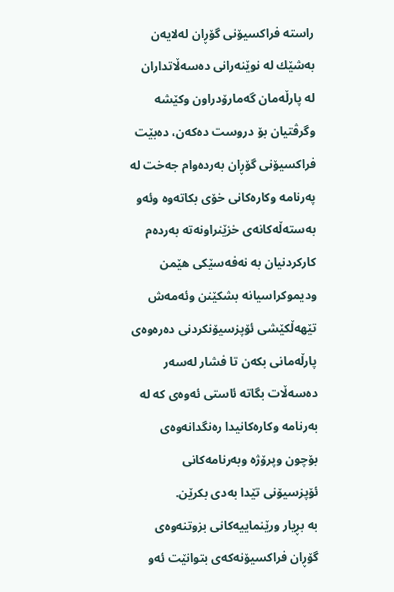راسته‌ فراكسیۆنی گۆڕان له‌لایه‌ن به‌شێك له‌ نوێنه‌رانی ده‌سه‌ڵاتداران له‌ پارڵه‌مان گه‌مارۆدراون وكێشه‌ وگرڤتیان بۆ دروست ده‌كه‌ن، ده‌بێت فراكسیۆنی گۆڕان به‌رده‌وام جه‌خت له‌ په‌رنامه‌ وكاره‌كانی خۆی بكاته‌وه‌ وئه‌و به‌سته‌ڵه‌كانه‌ی خزێنراونه‌ته‌ به‌رده‌م كاركردنیان به‌ نه‌فه‌سێكی هێمن ودیموكراسیانه‌ بشكێنن وئه‌مه‌ش تێهه‌ڵكێشی ئۆپزسیۆنكردنی ده‌ره‌وه‌ی پارڵه‌مانی بكه‌ن تا فشار له‌سه‌ر ده‌سه‌ڵات بگاته‌ ئاستی ئه‌وه‌ی كه‌ له‌ به‌رنامه‌ وكاره‌كانیدا ره‌نگدانه‌وه‌ی بۆچون وپرۆژه‌ وبه‌رنامه‌كانی ئۆپزسیۆنی تێدا به‌دی بكرێن.
به‌ بڕیار ورێنماییه‌كانی بزوتنه‌وه‌ی گۆڕان فراكسیۆنه‌كه‌ی بتوانێت ئه‌و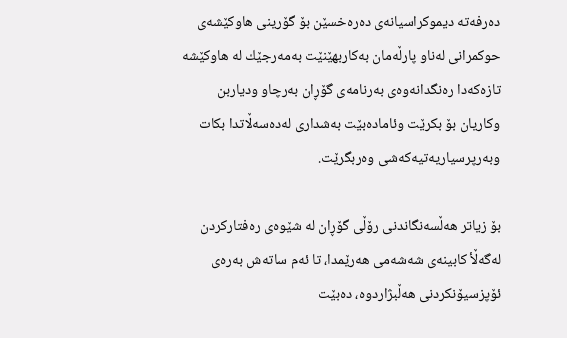ده‌رفه‌ته‌ دیموكراسیانه‌ی ده‌ره‌خسێن بۆ گۆرینی هاوكێشه‌ی حوكمرانی له‌ناو پارڵه‌مان به‌كاربهێنێت به‌مه‌رجێك له‌ هاوكێشه‌ تازه‌كه‌دا ره‌نگدانه‌وه‌ی به‌رنامه‌ی گۆڕان به‌رچاو ودیاربن وكاریان بۆ بكرێت وئاماده‌بێت به‌شداری له‌ده‌سه‌ڵاتدا بكات وبه‌رپرسیاریه‌تیه‌كه‌شی وه‌ربگرێت.

بۆ زیاتر هه‌ڵسه‌نگاندنی رۆڵی گۆڕان له‌ شێوه‌ی ره‌فتاركردن له‌گه‌ڵأ كابینه‌ی شه‌شه‌می هه‌رێمدا، تا ئه‌م ساته‌ش به‌ره‌ی ئۆپزسیۆنكردنی هه‌ڵبژاردوه‌، ده‌بێت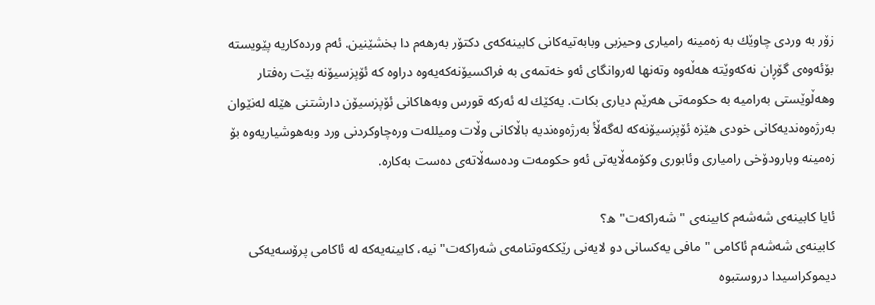زۆر به‌ وردی چاوێك به‌ زه‌مینه‌ رامیاری وحیزبی وبابه‌تیه‌كانی كابینه‌كه‌ی دكتۆر به‌رهه‌م دا بخشێنین. ئه‌م ورده‌كاریه‌ پێویسته‌ بۆئه‌وه‌ی گۆڕان نه‌كه‌وێته‌ هه‌ڵه‌وه‌ وته‌نها له‌روانگای ئه‌و خه‌تمه‌ی به‌ فراكسیۆنه‌كه‌یه‌وه‌ دراوه‌ كه‌ ئۆپزسیۆنه‌ بێت ره‌فتار وهه‌ڵوێستی به‌رامیه‌ به‌ حكومه‌تی هه‌رێم دیاری بكات. یه‌كێك له‌ ئه‌ركه‌ قورس وبه‌هاكانی ئۆپزسیۆن دارشتنی هێله‌ له‌نێوان به‌رژه‌وه‌ندیه‌كانی خودی هێزه‌ ئۆپزسیۆنه‌كه‌ له‌گه‌ڵأ به‌رژه‌وه‌ندیه‌ باڵاكانی وڵات ومیلله‌ت وره‌چاوكردنی ورد وبه‌هوشیاریه‌وه‌ بۆ زه‌مینه‌ وبارودۆخی رامیاری وئابوری وكۆمه‌ڵایه‌تی ئه‌و حكومه‌ت وده‌سه‌ڵاته‌ی ده‌ست به‌كاره‌.

ئایا كابینه‌ی شه‌شه‌م كابینه‌ی "شه‌راكه‌ت"ه‌؟
كابینه‌ی شه‌شه‌م ئاكامی "مافی یه‌كسانی دو لایه‌نی رێككه‌وتنامه‌ی شه‌راكه‌ت" نیه‌، كابینه‌یه‌كه‌ له‌ ئاكامی پرۆسه‌یه‌كی دیموكراسیدا دروستبوه‌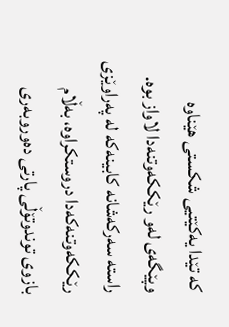كه‌ تێدا یه‌كێتیی شكستی هێناوه‌ وپێگه‌ی له‌و رێككه‌وتنه‌دا لاواز بوه‌. راسته‌ سه‌ركه‌شانه‌ كابینه‌كه‌ له‌ په‌راوێزی رێككه‌وتنه‌كه‌دا دروستكراوه‌، به‌ڵام بازوی توندوتۆڵی پارتی ده‌وروبه‌ری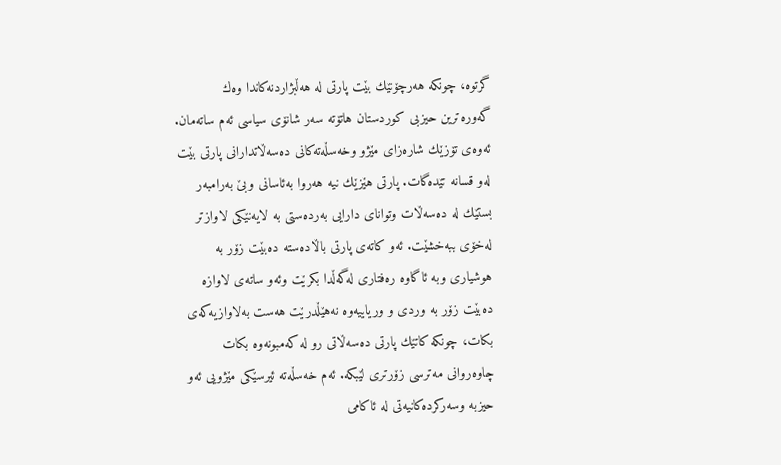گرتوه‌، چونكه‌ هه‌رچۆنێك بێت پارتی له‌ هه‌ڵبژاردنه‌كاندا وه‌ك گه‌وره‌ترین حیزبی كوردستان هاتۆته‌ سه‌ر شانۆی سیاسی ئه‌م ساته‌مان. ئه‌وه‌ی تۆزێك شاره‌زای مێژو وخه‌سڵه‌ته‌كانی ده‌سه‌ڵاتدارانی پارتی بێت له‌و قسانه‌ تێده‌گات. پارتی هێزێك نیه‌ هه‌روا به‌ئاسانی وبێ به‌رامبه‌ر بستێك له‌ ده‌سه‌ڵات وتوانای دارایی به‌رده‌ستی به‌ لایه‌نێكی لاوازتر له‌خۆی ببه‌خشێت. ئه‌و كاته‌ی پارتی باڵاده‌سته‌ ده‌بێت زۆر به‌ هوشیاری وبه‌ ئاگاوه‌ ره‌فتاری له‌گه‌ڵدا بكرێت وئه‌و ساته‌ی لاوازه‌ ده‌بێت زۆر به‌ وردی و وریاییه‌وه‌ نه‌هێڵدرێت هه‌ست به‌لاوازیه‌كه‌ی بكات، چونكه‌ كاتێك پارتی ده‌سه‌ڵاتی رو له‌ كه‌مبونه‌وه‌ بكات چاوه‌روانی مه‌ترسی زۆرتری لێبكه‌. ئه‌م خه‌سڵه‌ته‌ ئیرسێكی مێژویی ئه‌و حیزبه‌ وسه‌ركرده‌كانیه‌تی له‌ ئاكامی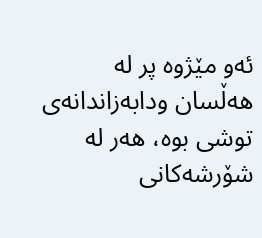ئه‌و مێژوه‌ پر له‌ هه‌ڵسان ودابه‌زاندانه‌ی توشی بوه‌، هه‌ر له‌ شۆرشه‌كانی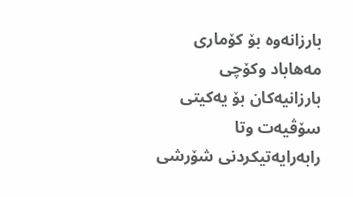بارزانه‌وه‌ بۆ كۆماری مه‌هاباد وكۆچی بارزانیه‌كان بۆ یه‌كیتی سۆڤیه‌ت وتا رابه‌رایه‌تیكردنی شۆرشی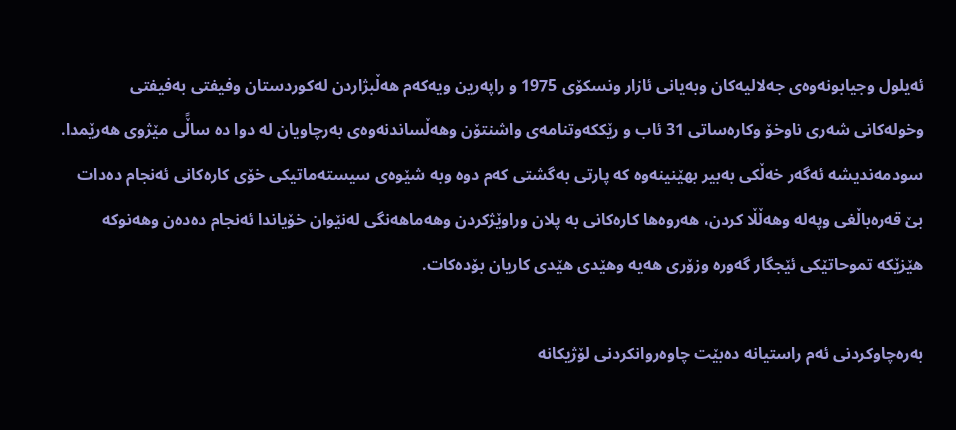ئه‌یلول وجیابونه‌وه‌ی جه‌لالیه‌كان وبه‌یانی ئازار ونسكۆی 1975 و راپه‌رین ویه‌كه‌م هه‌ڵبژاردن له‌كوردستان وفیفتی به‌فیفتی وخوله‌كانی شه‌ری ناوخۆ وكاره‌ساتی 31 ئاب و رێككه‌وتنامه‌ی واشنتۆن وهه‌ڵساندنه‌وه‌ی به‌رچاویان له‌ دوا ده‌ ساڵًی مێژوی هه‌رێمدا. سودمه‌ندیشه‌ ئه‌گه‌ر خه‌ڵكی به‌بیر بهێنینه‌وه‌ كه‌ پارتی به‌گشتی كه‌م دوه‌ وبه‌ شێوه‌ی سیسته‌ماتیكی خۆی كاره‌كانی ئه‌نجام ده‌دات بێ قه‌ره‌باڵغی وپه‌له‌ وهه‌ڵڵا كردن، هه‌روه‌ها كاره‌كانی به‌ پلان وراوێژكردن وهه‌ماهه‌نگی له‌نێوان خۆیاندا ئه‌نجام ده‌ده‌ن وهه‌نوكه‌ هێزێكه‌ تموحاتێكی ئێجگار گه‌وره‌ وزۆری هه‌یه‌ وهێدی هێدی كاریان بۆده‌كات.

به‌ره‌چاوكردنی ئه‌م راستیانه‌ ده‌بێت چاوه‌روانكردنی لۆژیكانه‌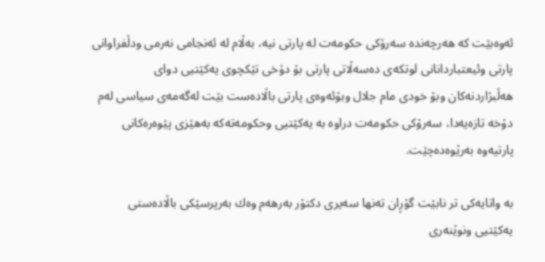ئه‌وه‌بێت كه‌ هه‌رچه‌نده‌ سه‌رۆكی حكومه‌ت له‌ پارتی نیه‌، به‌ڵام له‌ ئه‌نجامی نه‌رمی ودڵفراوانی پارتی وئیعتباردانانی لوتكه‌ی ده‌سه‌ڵاتی پارتی بۆ دۆخی تێكچوی یه‌كێتیی دوای هه‌ڵبژاردنه‌كان وبۆ خودی مام جلال وبۆئه‌وه‌ی پارتی باڵاده‌ست بێت له‌گه‌مه‌ی سیاسی له‌م دۆخه‌ تازه‌یه‌دا، سه‌رۆكی حكومه‌ت دراوه‌ به‌ یه‌كێتیی وحكومه‌ته‌كه‌ به‌هێزی پێوه‌ره‌كانی پارتیه‌وه‌ به‌رێوه‌ده‌چێت.

به‌ واتایه‌كی تر نابێت گۆڕان ته‌نها سه‌یری دكتۆر به‌رهه‌م وه‌ك به‌رپرسێكی باڵاده‌ستی یه‌كێتیی ونوێنه‌ری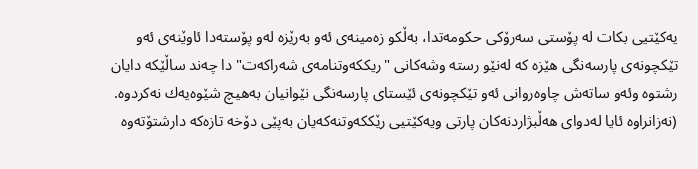یه‌كێتیی بكات له‌ پۆستی سه‌رۆكی حكومه‌تدا، به‌ڵكو زه‌مینه‌ی ئه‌و به‌رێزه‌ له‌و پۆسته‌دا ئاوێنه‌ی ئه‌و تێكچونه‌ی پارسه‌نگی هێزه‌ كه‌ له‌نێو رسته‌ وشه‌كانی "ریككه‌وتنامه‌ی شه‌راكه‌ت" دا چه‌ند ساڵێكه‌ دایان رشتوه‌ وئه‌و ساته‌ش چاوه‌روانی ئه‌و تێكچونه‌ی ئێستای پارسه‌نگی نێوانیان به‌هیچ شێوه‌یه‌ك نه‌كردوه‌. (نه‌زانراوه‌ ئایا له‌دوای هه‌ڵبژاردنه‌كان پارتی ویه‌كێتیی رێككه‌وتنه‌كه‌یان به‌پێی دۆخه‌ تازه‌كه‌ دارشتۆته‌وه‌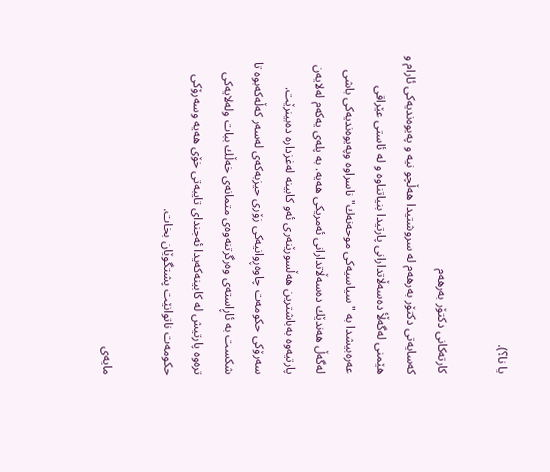یا نا؟).

كارته‌كانی دكتۆر به‌رهه‌م
كه‌سایه‌تی دكتۆر به‌رهه‌م له‌ سروشتیدا هه‌ڵچو نیه‌ و په‌یوه‌ندیه‌كی ئارام و هێمنی له‌گه‌ڵأ ده‌سه‌ڵاتدارانی پارتیدا بنیاتناوه‌ و له‌ ئاستی عێراقی عه‌ره‌بیشدا به‌ "سیاسیه‌كی موحه‌نه‌ك" ناسراوه‌ وپه‌یوه‌ندیه‌كی باشی له‌گه‌ڵ هه‌ندێك ده‌سه‌ڵاتدارانی ئه‌مریكی هه‌یه‌. به‌ پله‌ی یه‌كه‌م له‌لایه‌ن پارتیه‌وه‌ به‌باشترین هه‌ڵسورێنه‌ری ئه‌و كابینه‌ له‌غزداره‌ ده‌بینرێت. سه‌رۆكی حكومه‌ت چاوه‌ڕوانیه‌كی زۆری حیزبه‌كه‌ی له‌سه‌ر كه‌ڵه‌كه‌بوه‌ تا شكست به‌ ئاڕاسته‌ی وه‌رگرتنه‌وه‌ی متمانه‌ی خه‌ڵك ببات وله‌لایه‌كی تره‌وه‌ پارتیش له‌ كابینه‌كه‌یدا ئه‌جندای تایبه‌تی خۆی هه‌یه‌ وسه‌رۆكی حكومه‌ت ناتوانێت پشتگوێان بخات.

مایه‌ی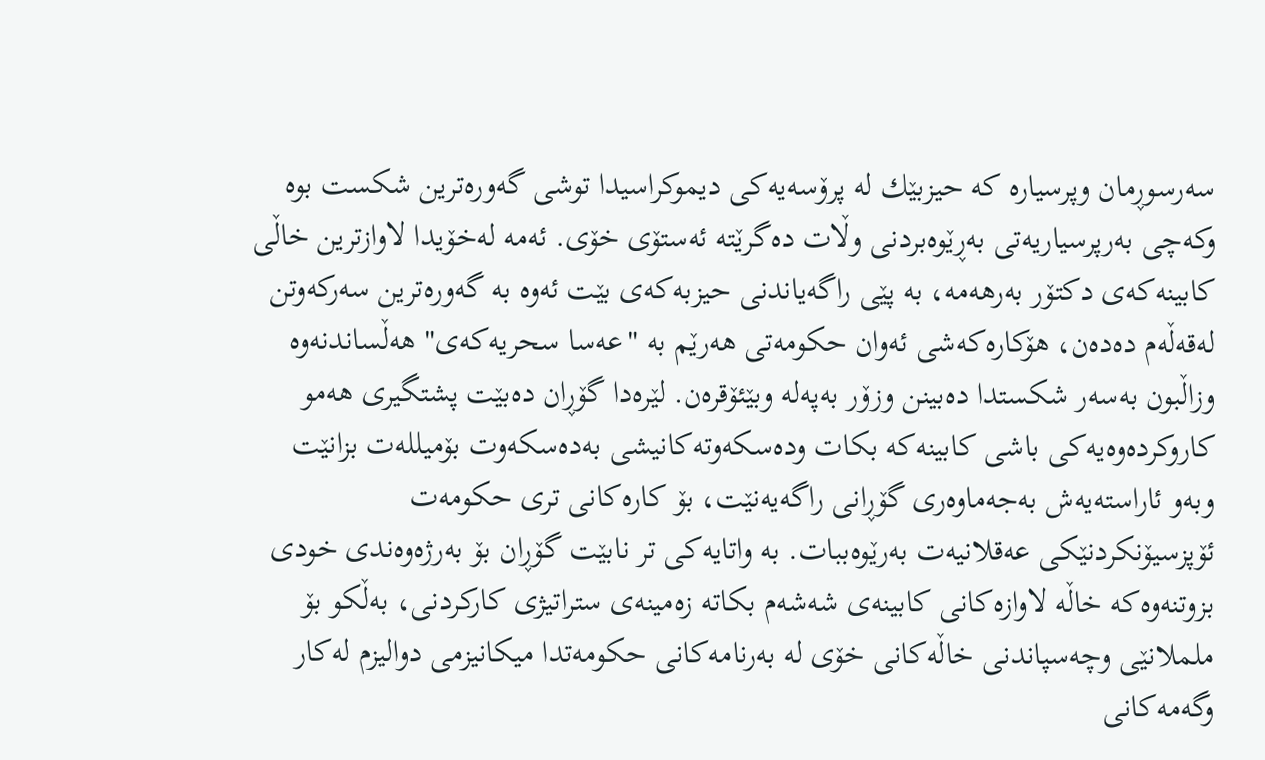سه‌رسوڕمان وپرسیاره‌ كه‌ حیزبێك له‌ پرۆسه‌یه‌كی دیموكراسیدا توشی گه‌وره‌ترین شكست بوه‌ وكه‌چی به‌رپرسیاریه‌تی به‌ڕێوه‌بردنی وڵات ده‌گرێته‌ ئه‌ستۆی خۆی. ئه‌مه‌ له‌خۆیدا لاوازترین خاڵی كابینه‌كه‌ی دكتۆر به‌رهه‌مه‌، به‌ پێی راگه‌یاندنی حیزبه‌كه‌ی بێت ئه‌وه‌ به‌ گه‌وره‌ترین سه‌ركه‌وتن له‌قه‌ڵه‌م ده‌ده‌ن، هۆكاره‌كه‌شی ئه‌وان حكومه‌تی هه‌رێم به‌ "عه‌سا سحریه‌كه‌ی" هه‌ڵساندنه‌وه‌ وزاڵبون به‌سه‌ر شكستدا ده‌بینن وزۆر به‌په‌له‌ وبێئۆقره‌ن. لێره‌دا گۆڕان ده‌بێت پشتگیری هه‌مو كاروكرده‌وه‌یه‌كی باشی كابینه‌كه‌ بكات وده‌سكه‌وته‌كانیشی به‌ده‌سكه‌وت بۆمیلله‌ت بزانێت وبه‌و ئاراسته‌یه‌ش به‌جه‌ماوه‌ری گۆڕانی راگه‌یه‌نێت، بۆ كاره‌كانی تری حكومه‌ت ئۆپزسیۆنكردنێكی عه‌قلانیه‌ت به‌رێوه‌ببات. به‌ واتایه‌كی تر نابێت گۆڕان بۆ به‌رژه‌وه‌ندی خودی بزوتنه‌وه‌كه‌ خاڵه‌ لاوازه‌كانی كابینه‌ی شه‌شه‌م بكاته‌ زه‌مینه‌ی ستراتیژی كاركردنی، به‌ڵكو بۆ ململانێی وچه‌سپاندنی خاڵه‌كانی خۆی له‌ به‌رنامه‌كانی حكومه‌تدا میكانیزمی دوالیزم له‌كار وگه‌مه‌كانی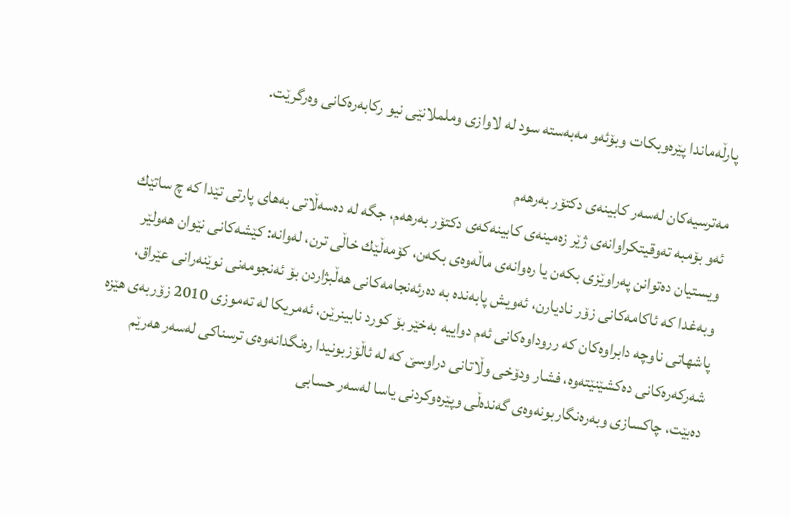پارڵه‌ماندا پێره‌وبكات وبۆئه‌و مه‌به‌سته‌ سود له‌ لاوازی وململانێی نیو ركابه‌ره‌كانی وه‌رگرێت.

مه‌ترسیه‌كان له‌سه‌ر كابینه‌ی دكتۆر به‌رهه‌م
ئه‌و بۆمبه‌ ته‌وقیتكراوانه‌ی ژێر زه‌مینه‌ی كابینه‌كه‌ی دكتۆر به‌رهه‌م، جگه‌ له‌ ده‌سه‌ڵاتی به‌های پارتی تێدا كه‌ چ ساتێك ویستیان ده‌توانن په‌راوێزی بكه‌ن یا ره‌وانه‌ی ماڵه‌وه‌ی بكه‌ن، كۆمه‌ڵێك خاڵی ترن، له‌وانه‌: كێشه‌كانی نێوان هه‌ولێر وبه‌غدا كه‌ ئاكامه‌كانی زۆر نادیارن، ئه‌ویش پابه‌نده‌ به‌ ده‌رئه‌نجامه‌كانی هه‌ڵبژاردن بۆ ئه‌نجومه‌نی نوێنه‌رانی عێراق، پاشهاتی ناوچه‌ دابراوه‌كان كه‌ رروداوه‌كانی ئه‌م دواییه‌ به‌خێر بۆ كورد نابینرێن، ئه‌مریكا له‌ ته‌موزی 2010 زۆربه‌ی هێزه‌ شه‌ركه‌ره‌كانی ده‌كشێنێته‌وه‌، فشار ودۆخی وڵاتانی دراوسێ كه‌ له‌ ئاڵۆزبونیدا ره‌نگدانه‌وه‌ی ترسناكی له‌سه‌ر هه‌رێم ده‌بێت، چاكسازی وبه‌ره‌نگاربونه‌وه‌ی گه‌نده‌ڵی وپێره‌وكردنی یاسا له‌سه‌ر حسابی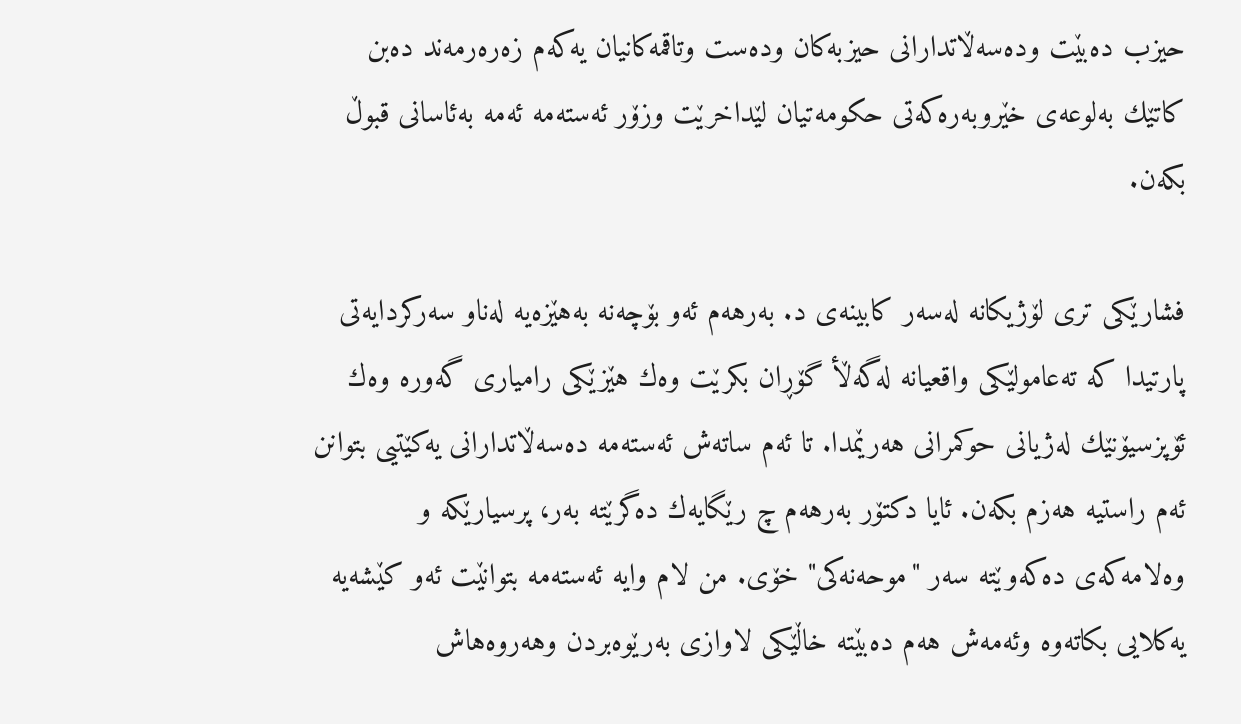حیزب ده‌بێت وده‌سه‌ڵاتدارانی حیزبه‌كان وده‌ست وتاقمه‌كانیان یه‌كه‌م زه‌ره‌رمه‌ند ده‌بن كاتێك به‌لوعه‌ی خێروبه‌ره‌كه‌تی حكومه‌تیان لێداخرێت وزۆر ئه‌سته‌مه‌ ئه‌مه‌ به‌ئاسانی قبوڵ‌ بكه‌ن.

فشارێكی تری لۆژیكانه‌ له‌سه‌ر كابینه‌ی د. به‌رهه‌م ئه‌و بۆچه‌نه‌ به‌هێزه‌یه‌ له‌ناو سه‌ركردایه‌تی پارتیدا كه‌ ته‌عامولێكی واقعیانه‌ له‌گه‌ڵأ گۆڕان بكرێت وه‌ك هێزێكی رامیاری گه‌وره‌ وه‌ك ئۆپزسیۆنێك له‌ژیانی حوكمرانی هه‌رێمدا. تا ئه‌م ساته‌ش ئه‌سته‌مه‌ ده‌سه‌ڵاتدارانی یه‌كێتیی بتوانن ئه‌م راستیه‌ هه‌زم بكه‌ن. ئایا دكتۆر به‌رهه‌م چ رێگایه‌ك ده‌گرێته‌ به‌ر، پرسیارێكه‌ و وه‌لامه‌كه‌ی ده‌كه‌وێته‌ سه‌ر "موحه‌نه‌كی" خۆی. من لام وایه‌ ئه‌سته‌مه‌ بتوانێت ئه‌و كێشه‌یه‌ یه‌كلایی بكاته‌وه‌ وئه‌مه‌ش هه‌م ده‌بێته‌ خاڵێكی لاوازی به‌رێوه‌بردن وهه‌روه‌هاش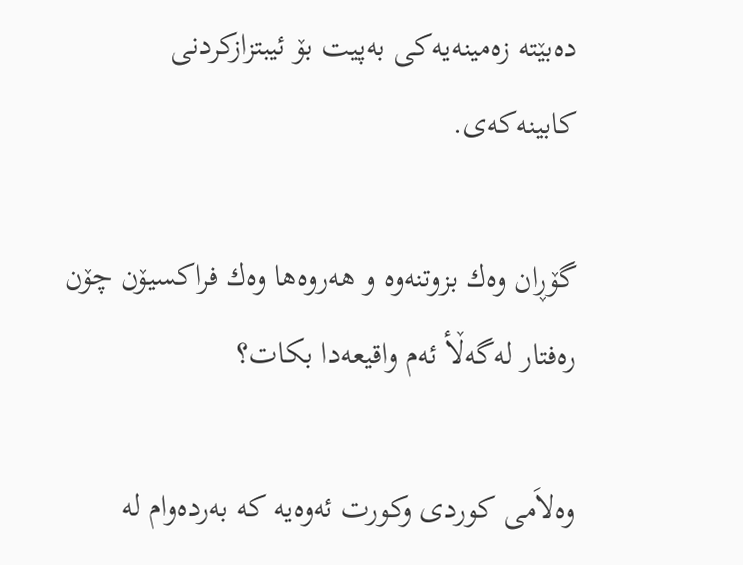ده‌بێته‌ زه‌مینه‌یه‌كی به‌پیت بۆ ئیبتزازكردنی كابینه‌كه‌ی.

گۆڕان وه‌ك بزوتنه‌وه‌ و هه‌روه‌ها وه‌ك فراكسیۆن چۆن ره‌فتار له‌گه‌ڵأ ئه‌م واقیعه‌دا بكات؟

وه‌لاَمی كوردی وكورت ئه‌وه‌یه‌ كه‌ به‌رده‌وام له‌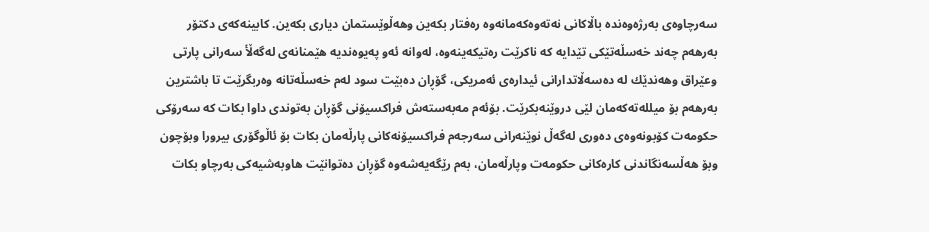سه‌رچاوه‌ی به‌رژه‌وه‌نده‌ باڵاكانی نه‌ته‌وه‌كه‌مانه‌وه‌ ره‌فتار بكه‌ین وهه‌ڵوێستمان دیاری بكه‌ین. كابینه‌كه‌ی دكتۆر به‌رهه‌م چه‌ند خه‌سڵه‌تێكی تێدایه‌ كه‌ ناكرێت ره‌تیكه‌ینه‌وه‌، له‌وانه‌ ئه‌و په‌یوه‌ندیه‌ هێمنانه‌ی له‌گه‌ڵأ سه‌رانی پارتی وعێراق وهه‌ندێك له‌ ده‌سه‌ڵاتدارانی ئیداره‌ی ئه‌مریكی، گۆڕان ده‌بێت سود له‌م خه‌سڵه‌تانه‌ وه‌ربگرێت تا باشترین به‌رهه‌م بۆ میلله‌ته‌كه‌مان لێی دروێنه‌بكرێت. بۆئه‌م مه‌به‌سته‌ش فراكسیۆنی گۆڕان به‌توندی داوا بكات كه‌ سه‌رۆكی حكومه‌ت كۆبونه‌وه‌ی ده‌وری له‌گه‌ڵ نوێنه‌رانی سه‌رجه‌م فراكسیۆنه‌كانی پارڵه‌مان بكات بۆ ئاڵوگۆری بیرورا وبۆچون وبۆ هه‌ڵسه‌نگاندنی كاره‌كانی حكومه‌ت وپارڵه‌مان، به‌م رێگه‌یه‌شه‌وه‌ گۆڕان ده‌توانێت هاوبه‌شیه‌كی به‌رچاو بكات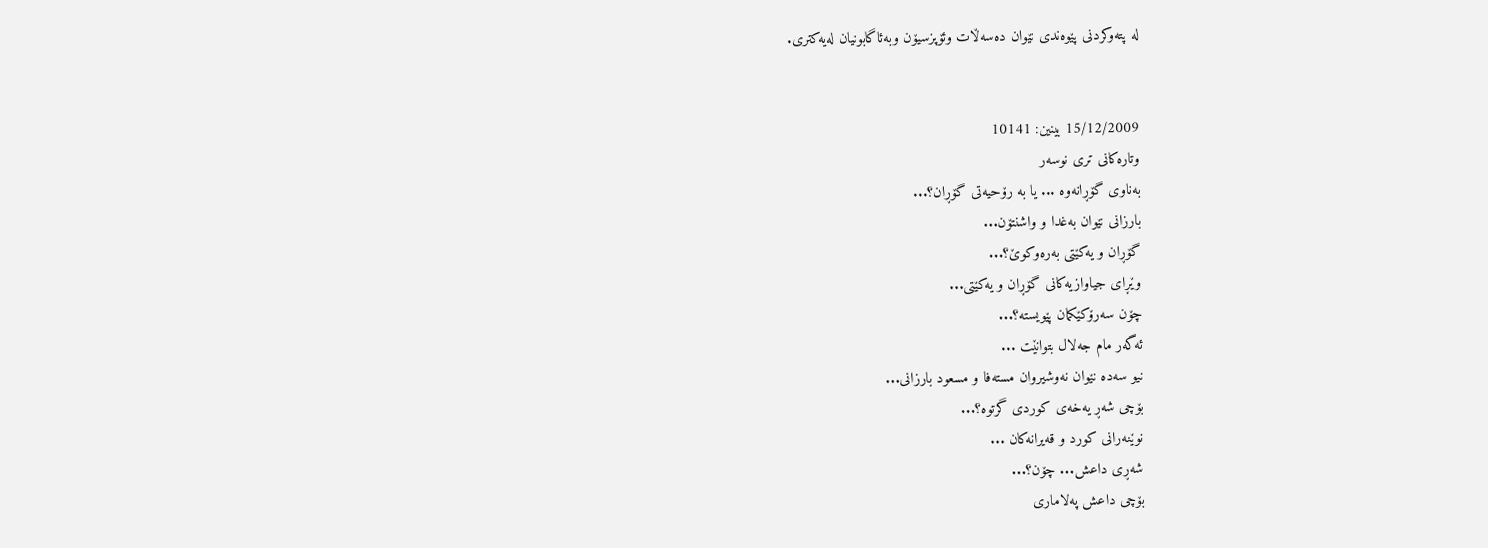له‌ پته‌وكردنی پێوه‌ندی نێوان ده‌سه‌ڵات وئۆپزسیۆن وبه‌ئاگابونیان له‌یه‌كتری.


15/12/2009 بینین: 10141
وتاره‌کانی تری نوسه‌ر
به‌ناوی گۆڕانه‌وه‌ ... یا به‌ رۆحیه‌تی گۆڕان؟...
بارزانی نێوان به‌غدا و واشنتۆن...
گۆڕان و یه‌کێتی به‌ره‌وکوێ؟...
وێڕای جیاوازیه‌کانی گۆڕان و یه‌کێتی...
چۆن سه‌رۆکێکمان پێویسته‌؟...
ئه‌گه‌ر مام جەلال بتوانێت ...
نیو سه‌ده‌ نێوان نه‌وشیروان مسته‌فا و مسعود بارزانی...
بۆچی شه‌ڕ یه‌خه‌ی کوردی گرتوه‌؟...
نوێنه‌رانی کورد و قه‌یرانه‌کان‌ ...
شه‌ڕی داعش... چۆن؟...
بۆچی داعش په‌لاماری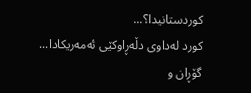کوردستانیدا؟...
کورد له‌داوی دڵه‌ڕاوکێی ئه‌مەریکادا...
گۆڕان و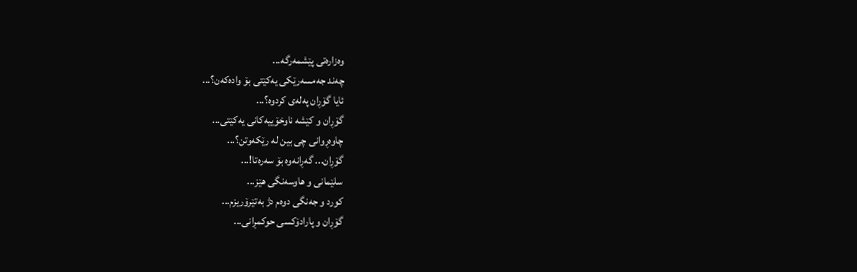وه‌زاره‌تی پێشمه‌رگه‌...
چه‌ند جه‌مسه‌رێکی یه‌کێتی بۆ واده‌که‌ن؟‌...
ئایا گۆڕان په‌له‌ی کردوه‌؟...
گۆڕان و کێشه‌ ناوخۆییه‌کانی یه‌کێتی...
چاوه‌ڕوانی چی بین له‌ رێکه‌وتن؟...
گۆڕان... گه‌ڕانه‌وه‌ بۆ سه‌ره‌تا!...
سلێمانی و هاوسه‌نگی هێز...
کورد و جه‌نگی دوه‌م دژ به‌تێرۆریزم...
گۆڕان و پارادۆکسی حوکمڕانی...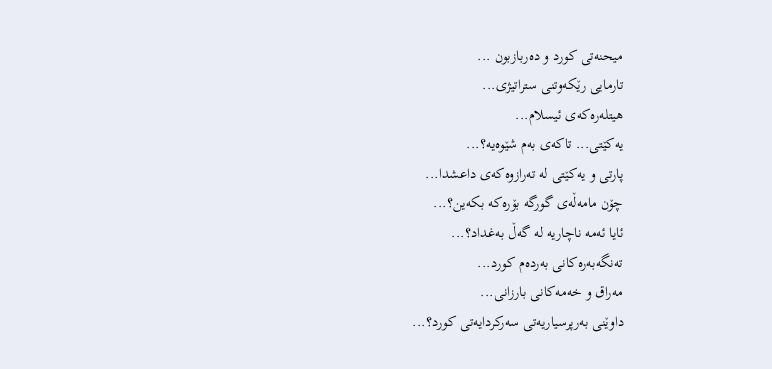میحنه‌تی کورد و ده‌ربازبون ...
تارمایی رێکه‌وتنی ستراتیژی...
هیتله‌ره‌که‌ی‌ ئیسلام...
یه‌کێتی... تاکه‌ی به‌م شێوه‌یه‌؟...
پارتی و یه‌کێتی له‌ ته‌رازوه‌که‌ی داعشدا...
چۆن مامه‌ڵه‌ی گو‌رگه‌ بۆره‌که‌ بکه‌ین؟...
ئایا ئه‌مه‌ ناچاریه‌ له‌ گه‌ڵ به‌غداد؟...
ته‌نگه‌به‌ره‌کانی به‌رده‌م کورد...
مه‌راق و خه‌مه‌کانی بارزانی...
داوێنی به‌رپرسیاریه‌تی سه‌رکردایه‌تی کورد؟...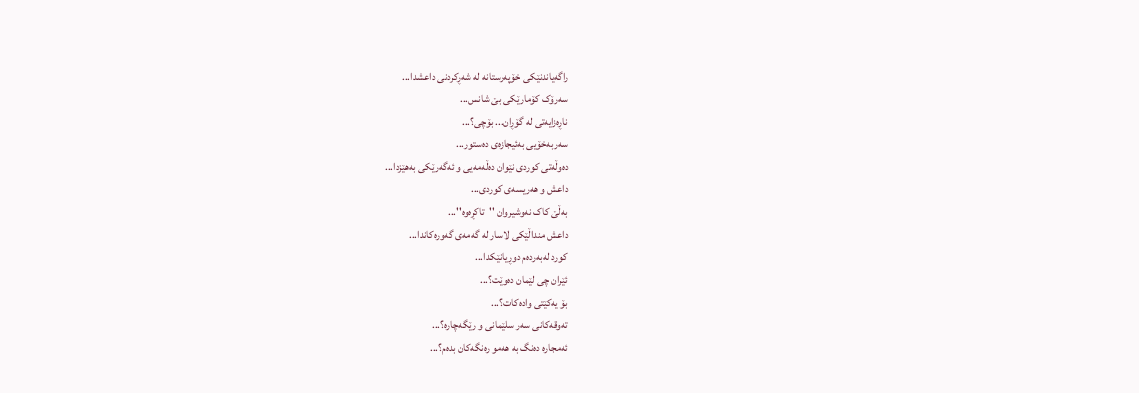راگه‌یاندنێکی خۆپه‌رستانه‌ له‌ شه‌ڕکردنی داعشدا...
سه‌رۆک کۆمارێکی بێ شانس...
ناڕه‌زایه‌تی له‌ گۆڕان... بۆچی؟...
سه‌ربه‌خۆیی به‌ئیجازه‌ی ده‌ستور...
ده‌وڵه‌تی کوردی نێوان ده‌ڵه‌مه‌یی و ئه‌گه‌رێکی به‌هێزدا...
داعش و هه‌ریسه‌ی کوردی...
به‌ڵێ کاک نه‌وشیروان ''تاکڕه‌وه‌''...
داعش منداڵێکی لاسار له‌ گه‌مه‌ی گه‌وره‌کاندا...
کورد له‌به‌رده‌م دو‌ڕیانێکدا...
ئێران چی لێمان ده‌وێت؟...
بۆ یه‌کێتی واده‌کات؟...
ته‌وقه‌کانی سه‌ر سلێمانی و رێگه‌چاره‌؟...
ئه‌مجاره‌ ده‌نگ به‌ هه‌مو ره‌نگه‌کان بده‌م؟...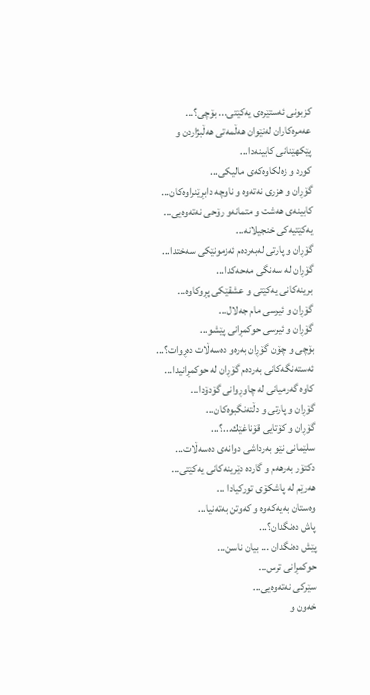کزبونی ئه‌ستێره‌ی یه‌کێتی... بۆچی؟...
عه‌مره‌کاران‌ لەنێوان‌ هه‌ڵمه‌تی هه‌ڵبژاردن و پێکهێنانی کابینه‌دا...
کورد و زه‌لکاوه‌که‌ی مالیکی...
گۆڕان و هزری نه‌ته‌وه‌ و ناوچه‌ دابڕێنراوه‌کان...
کابینه‌ی هه‌شت و متمانه‌و رۆحی نه‌ته‌وه‌یی...
یه‌کێتیه‌کی خنجیلانه‌...
گۆڕان و پارتی له‌به‌رده‌م ئه‌زمونێکی سه‌ختدا...
گۆڕان له‌ سه‌نگی مه‌حه‌کدا...
برینه‌کانی یه‌كێتی و عشقێکی پڕوکاوه‌...
گۆڕان و ئیرسی مام جەلال...
گۆڕان و ئیرسی حوکمڕانی پێشو...
بۆچی و چۆن گۆڕان به‌ره‌و ده‌سه‌ڵات ده‌ڕوات؟...
ئه‌سته‌نگه‌کانی به‌رده‌م گۆڕان له‌ حوکمڕانیدا...
کاوه‌ گه‌رمیانی له‌ چاوڕوانی گۆدۆدا...
گۆڕان و پارتی و دڵته‌نگبوه‌کان...
گۆڕان و کۆتایی قۆناغێك...؟...
سلێمانی نێو به‌رداشی دوانه‌ی ده‌سه‌ڵات...
دکتۆر به‌رهه‌م و گارده‌ دێرینه‌کانی یه‌کێتی...
هه‌رێم لە پاشکۆی تورکیادا ...
وه‌ستان به‌یه‌که‌وه‌ و که‌وتن به‌ته‌نیا...
پاش ده‌نگدان؟...
پێش ده‌نگدان ... بیان ناسن...
حوکمڕانی ترس...
سێرکی نه‌ته‌وه‌یی...
خه‌ون و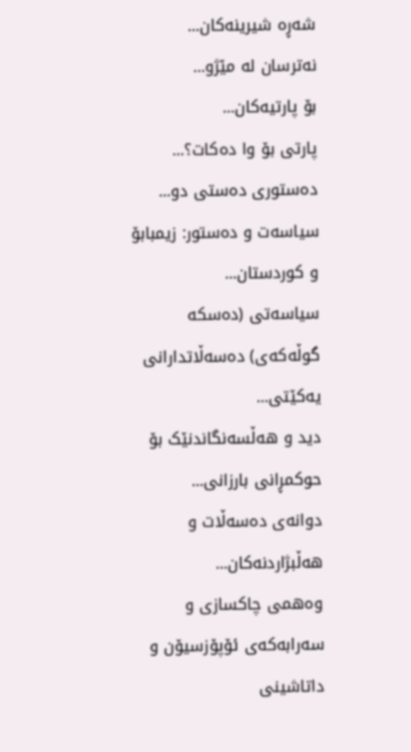شه‌ڕه‌ شیرینه‌کان...
نه‌ترسان له‌ مێژو...
بۆ پارتیه‌کان...
پارتی بۆ وا ده‌کات؟...
ده‌ستوری ده‌ستی دو...
سیاسه‌ت و ده‌ستور: زیمبابۆ و کوردستان...
سیاسه‌تی (ده‌سکه‌ گوڵه‌که‌ی) ده‌سه‌ڵاتدارانی یه‌کێتی...
دید و هه‌ڵسه‌نگاندنێک بۆ حوکمڕانی بارزانی‌...
دوانه‌ی ده‌سه‌ڵات و هه‌ڵبژاردنه‌کان...
وه‌همی چاکسازی و سه‌رابه‌که‌ی ئۆپۆزسیۆن و داتاشینی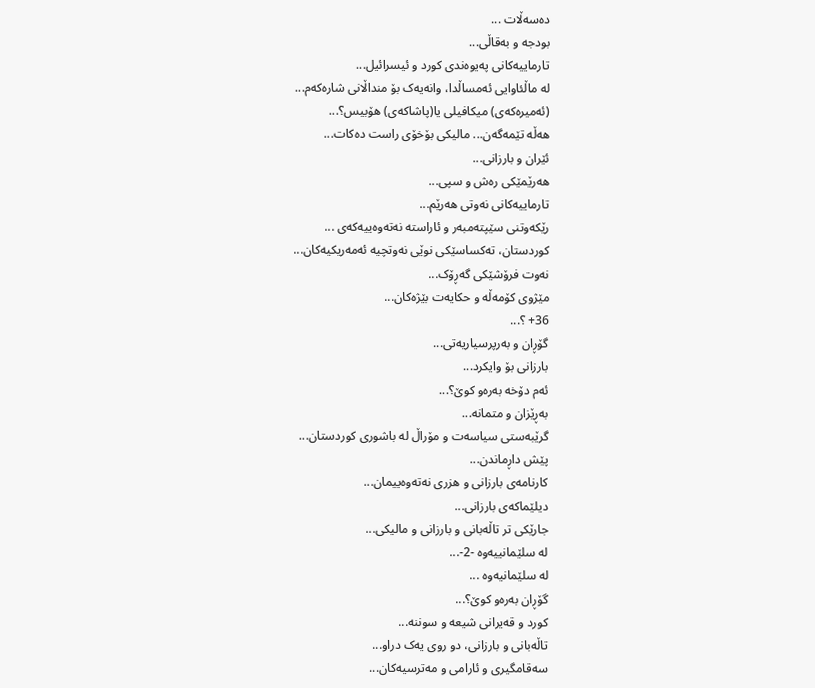ده‌سه‌ڵات‌ ...
بودجه‌ و به‌قاڵی...
تارماییه‌کانی په‌یوه‌ندی کورد و ئیسرائیل...
له‌ ماڵئاوایی ئه‌مساڵدا، وانه‌یه‌ک بۆ منداڵانی شاره‌که‌م...
(ئه‌میره‌که‌ی) میکافیلی یا(پاشاکه‌ی) هۆبیس؟...
هه‌ڵه‌ تێمه‌گه‌ن... مالیکی بۆخۆی راست ده‌کات...
ئێران و بارزانی...
هه‌رێمێکی‌ ره‌ش و سپی...
تارماییه‌کانی نه‌وتی هه‌رێم...
رێکه‌وتنی سێپته‌مبه‌ر و ئاراسته‌ نه‌ته‌وه‌ییه‌که‌ی‌ ...
کوردستان، ته‌کساسێکی نوێی نه‌وتچیه‌‌ ئه‌مەریکیه‌کان...
نه‌وت فرۆشێکی گه‌ڕۆک...
مێژوی کۆمه‌ڵه و حکایه‌ت بێژه‌کان...
36+ ؟...
گۆڕان و به‌رپرسیاریه‌تی...
بارزانی بۆ وایکرد...
ئەم دۆخە بەرەو کوێ؟...
بەڕێزان و متمانە...
گرێبەستی سیاسەت و مۆراڵ لە باشوری کوردستان...
پێش داڕماندن...
کارنامەی بارزانی و هزری نەتەوەییمان...
دیلێماکەی بارزانی...
جارێکی تر تاڵەبانی و بارزانی و مالیکی...
لە سلێمانییه‌وه‌ -2-...
لە سلێمانیەوە ...
گۆڕان بەرەو کوێ؟...
کورد و قەیرانی شیعە و سوننە...
تاڵەبانی و بارزانی، دو روی یەک دراو...
سەقامگیری و ئارامی و مەترسیەکان...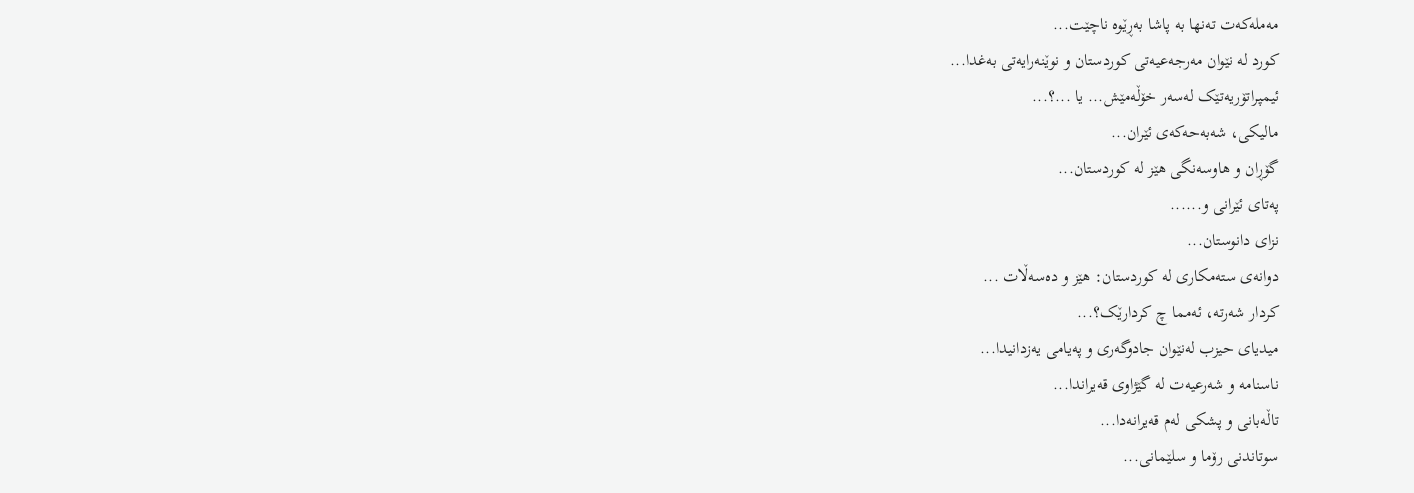مەملەکەت تەنها بە پاشا بەڕێوە ناچێت...
کورد له‌ نێوان مەرجەعیەتی کوردستان و نوێنەرایەتی بەغدا...
ئیمپراتۆریەتێک لەسەر خۆڵەمێش... یا ...؟...
مالیکی، شەبەحەکەی ئێران...
گۆڕان و هاوسەنگی هێز لە کوردستان...
پەتای ئێرانی و......
نزای دانوستان...
دوانەی ستەمکاری لە کوردستان: هێز و دەسەڵات ...
کردار شەرتە، ئەمما چ کردارێک؟...
میدیای حیزب لەنێوان جادوگەری و پەیامی یەزدانیدا...
ناسنامە و شەرعیەت لە گێژاوی قەیراندا...
تاڵەبانی و پشکی لەم قەیرانەدا...
سوتاندنی رۆما و سلێمانی...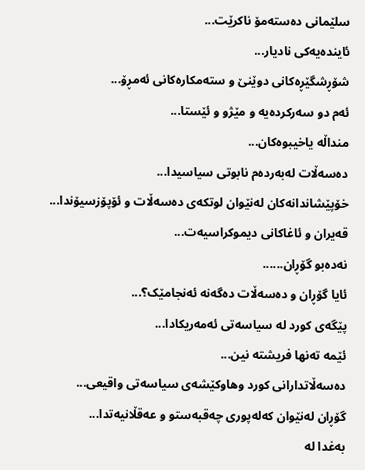سلێمانی دەستەمۆ ناکرێت...
ئایندەیەکی نادیار...
شۆڕشگێڕەکانی دوێنێ و ستەمکارەکانی ئەمڕۆ...
ئەم دو سەرکردەیە و مێژو و ئێستا...
منداڵە یاخیبوەکان...
دەسەڵات لەبەردەم نابوتی سیاسیدا...
خۆپێشاندانەکان لەنێوان لوتکەی دەسەڵات و ئۆپۆزسیۆندا...
قەیران و ئاغاکانی دیموکراسیەت...
نەدەبو گۆڕان......
ئایا گۆڕان و دەسەڵات دەگەنە ئەنجامێک؟...
پێگەی کورد لە سیاسەتی ئەمه‌ریکادا...
ئێمە ته‌نها فریشتە نین...
دەسەڵاتدارانی کورد وهاوکێشەی سیاسەتی واقیعی...
گۆڕان لەنێوان کەلەپوری چه‌قبه‌ستو و عەقڵانیەتدا...
بەغدا لە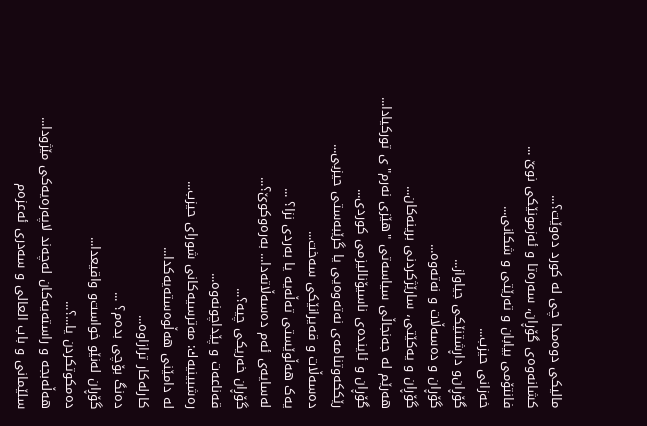مالیکی دوەمدا چی لە کورد دەوێت؟...
کشانەوەی گۆڕان، سەرەتا و ئه‌زمونێکی نوێ ...
فانتۆمی بیابان و تەرێتی و شکانی...
خەزانی حیزب...
گۆڕان‌و داڕشتنێکی جیاواز...
گۆڕان و دەسەڵات و نەتەوە...
گۆڕان و یەکێتی، سارێژکردنی برینەکان...
هەرێم لە جەنجاڵی سیاسەتی "هێزی نەرم"ی تورکیادا...
گۆڕان و ئایندەی ناسیۆنالیزمی کوردی...
رێککەوتنامەی نه‌ته‌وه‌یی یا گرێبەستی حیزبی...
دەسەڵات و قەیرانێکی سەخت...
یەک هەڵوێستی تەڵەیە یا بەردی نزا؟ ...
لەسایەی ئەم دەسەڵاتەدا... بەرەوکوێ؟...
گۆڕان خەریکی چیە؟...
قه‌ناعه‌ت و پێداچونه‌وه‌...
ره‌شبینیه‌ك: مه‌ترسیه‌كانی شورای حیزب...
لە دامێنی هەڵوەستەیەکدا...
كارله‌كار ترازاوه‌...
ده‌نگ بۆچی بده‌م؟ ...
گۆڕان له‌نێو خواست‌و واقیعدا...
ده‌مكوتكردن یا...؟...
هه‌ڵه‌بجه‌ و راسته‌یه‌كان له‌چه‌ند لاپه‌ره‌یه‌كی مێژودا...
سلێمانی و باب العالی و سه‌دری ئه‌عزه‌م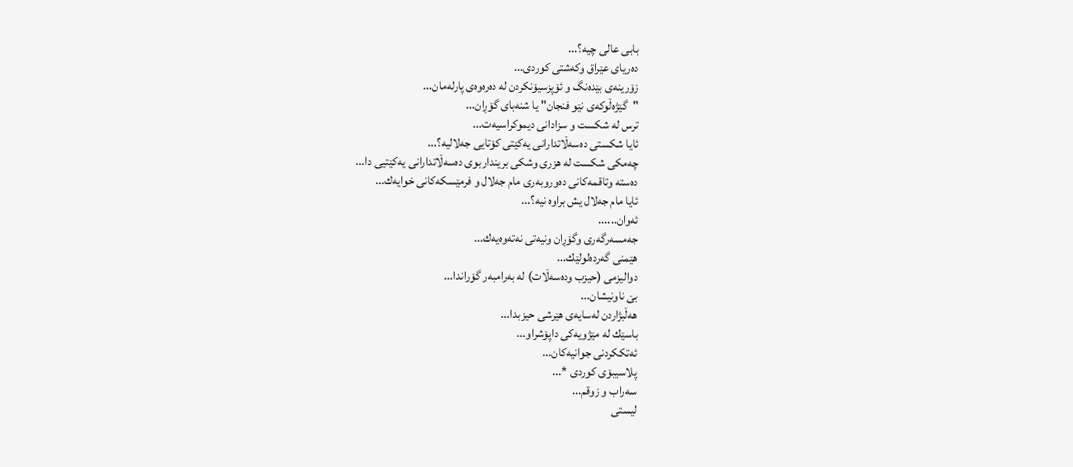بابی عالی چیه‌؟...
ده‌ریای عێراق وكه‌شتی كوردی...
زۆرینه‌ی بێده‌نگ و ئۆپزسیۆنكردن له‌ ده‌ره‌وه‌ی پارله‌مان...
"گێژه‌ڵوكه‌ی نێو فنجان" یا شنه‌بای گۆڕان...
ترس له‌ شكست و سزادانی دیموكراسیه‌ت...
ئایا شكستی ده‌سه‌ڵاتدارانی یه‌كێتی كۆتایی جه‌لالیه‌؟...
چه‌مكی شكست له‌ هزری وشكی برینداربوی ده‌سه‌ڵاتدارانی یه‌كێتیی دا...
ده‌سته‌ وتاقمه‌كانی ده‌وروبه‌ری مام جه‌لال و فرمێسكه‌كانی خوایه‌ك...
ئایا مام جه‌لال یش براوه‌ نیه‌؟...
ئه‌وان......
جه‌مسه‌رگه‌ری وگۆڕان ونیه‌تی نه‌ته‌وه‌یه‌ك...
هێمنی گه‌رده‌لولێك...
دوالیزمی (حیزب وده‌سه‌ڵات) له‌ به‌رامبه‌ر گۆراندا...
بێ ناونیشان...
هه‌ڵبژاردن له‌سایه‌ی هێرشی حیزبدا...
باسێك له‌ مێژویه‌كی داپۆشراو...
ئه‌تككردنی جوانیه‌كان...
پلاسیبۆی كوردی *...
سه‌راب و زوقم...
لیستی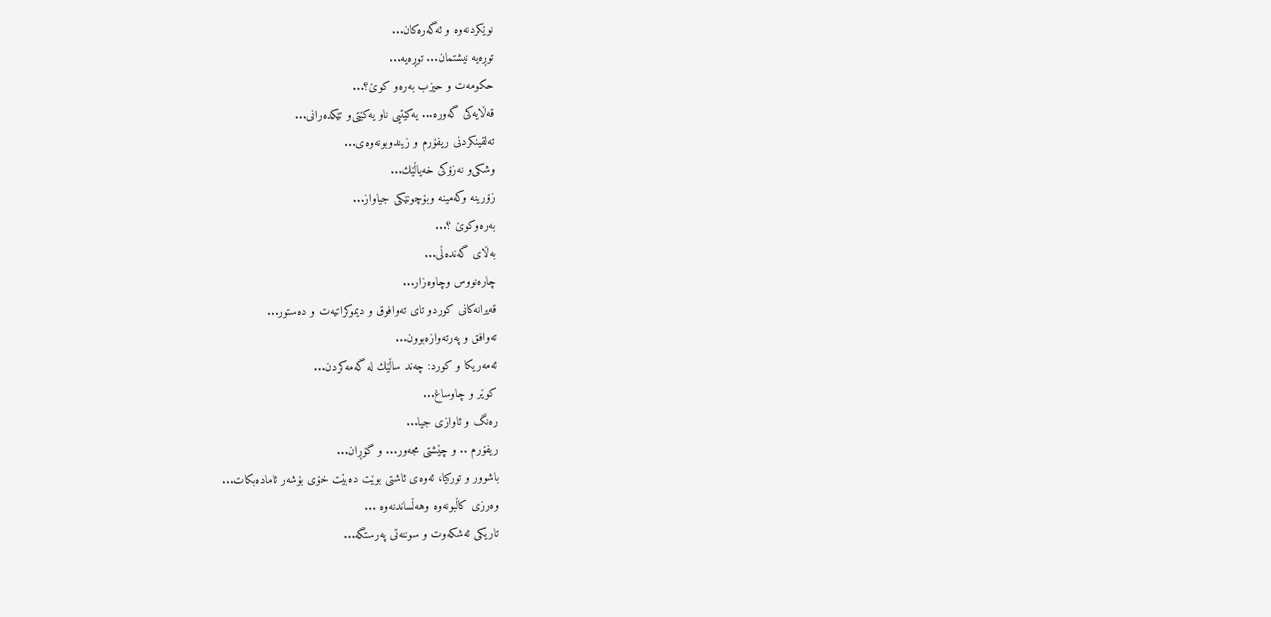نوێكردنه‌وه‌ و ئه‌گه‌ره‌كان...
توڕه‌یه‌ نیشتمان... توڕه‌یه‌...
حكومه‌ت ‌و حیزب به‌ره‌و كوێ‌؟...
قه‌ڵایه‌كی گه‌وره‌... یه‌كێتیی ناو یه‌كێتی‌و تێكده‌رانی...
ته‌لقینكردنی ریفۆرم ‌و زیندوبونه‌وه‌ی...
وشكی‌و نه‌زۆكی خه‌یاڵێك...
زۆرینه‌ وكه‌مینه‌ وبۆچونێكی جیاواز...
به‌ره‌وكوێ ؟...
به‌ڵای‌ گه‌نده‌ڵی...
چاره‌نووس وچاوه‌زار...
قه‌یرانه‌كانی كوردو تای ته‌وافوق و دیموكراتیه‌ت و ده‌ستور...
ته‌وافق و په‌رته‌وازه‌بوون...
ئه‌مه‌ریكا و كورد: چه‌ند ساڵێك له‌ گه‌مه‌كردن...
كوێر و چاوساغ...
ره‌نگ و ئاوازی جیا...
ریفۆرم .. و چێشتی مجه‌ور... و گۆڕان...
باشوور و توركیا، ئه‌وه‌ی ئاشتی بوێت ده‌بێت خۆی بۆشه‌ر ئاماده‌بكات...
وه‌رزی كاڵبونه‌وه‌ وهه‌ڵساندنه‌وه‌ ...
تاریكی ئه‌شكه‌وت و سوننه‌تی په‌رستگه‌...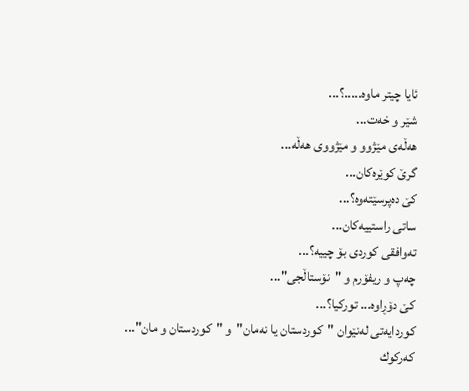ئایا چیتر ماوه‌.....؟...
شێر و خه‌ت...
هه‌ڵه‌ی مێژوو و مێژووی هه‌ڵه‌...
گرێ كوێره‌كان...
كێ ده‌پرسێته‌وه‌؟...
ساتی راستییه‌كان...
ته‌وافقی كوردی بۆ چییه‌؟...
چه‌پ و ریفۆرم و "نۆستاڵجی"...
كێ دۆڕاوه‌... توركیا؟...
كوردایه‌تی له‌نێوان "كوردستان یا نه‌مان"و "كوردستان ‌و مان"...
كه‌ركوك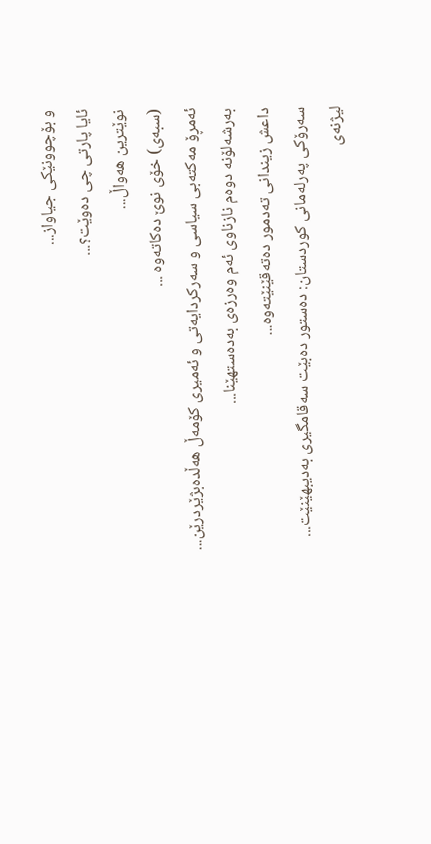و بۆچوونێكی جیاواز...
ئایا پارتی چی ده‌وێت؟...
نوێترین هه‌واڵ...
(سبەى) خۆى نوێ دەکاتەوە ...
ئه‌مڕۆ مه‌كته‌بی‌ سیاسی‌ و سه‌ركردایه‌تی‌ و ئه‌میری‌ كۆمه‌ڵ هەڵدەبژێردرێن...
به‌رشه‌لۆنه‌ دوه‌م نازناوی ئه‌م وه‌رزه‌ی به‌ده‌ستهێنا...
داعش زیندانی تەدمور دەتەقێنێتەوە...
سەرۆكی پەرلەمانی كوردستان: دەستور دەبێت سەقامگیری بەدیبهێنێت...
لیژنەی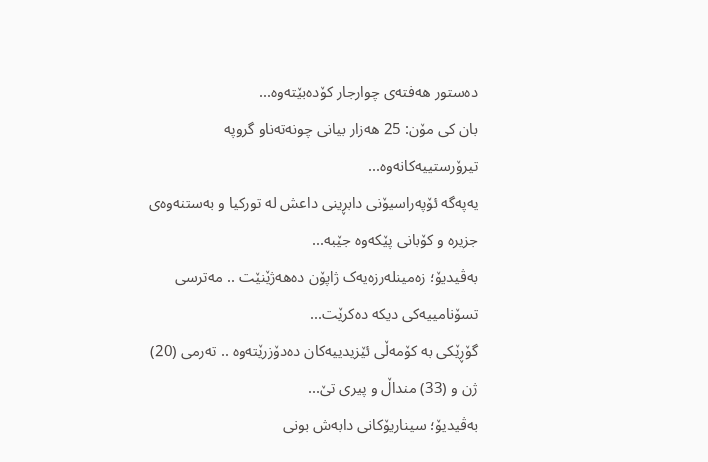دەستور هەفتەی چوارجار كۆدەبێتەوە...
بان كی مۆن: 25 هەزار بیانی چونەتەناو گروپە تیرۆرستییەكانەوە...
یەپەگە ئۆپەراسیۆنی دابڕینی داعش لە تورکیا و بەستنەوەی جزیرە و کۆبانی پێکەوە جێبە...
بەڤیدیۆ؛ زەمینلەرزەیەک ژاپۆن دەهەژێنێت .. مەترسی تسۆنامییەکی دیکە دەکرێت...
گۆڕێکی بە کۆمەڵی ئێزیدییەکان دەدۆزرێتەوە .. تەرمی (20) ژن و (33) منداڵ و پیری تێ...
بەڤیدیۆ؛ سیناریۆکانی دابەش بونی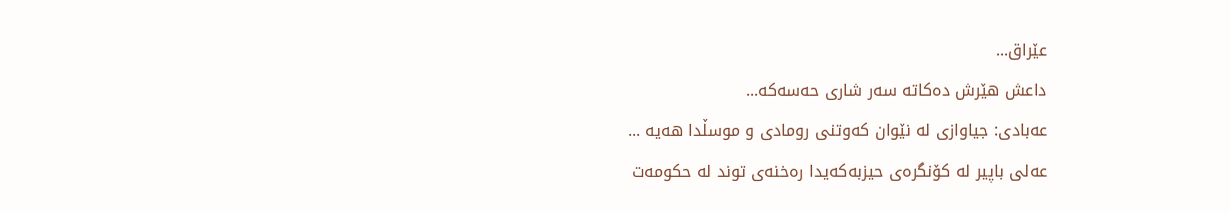عێراق...
داعش هێرش دەکاتە سەر شاری حەسەکە...
عه‌بادی: جیاوازی له‌ نێوان کەوتنی رومادی و موسڵدا هه‌یه‌ ...
عەلی باپیر لە کۆنگرەی حیزبەکەیدا رەخنەی توند لە حکومەت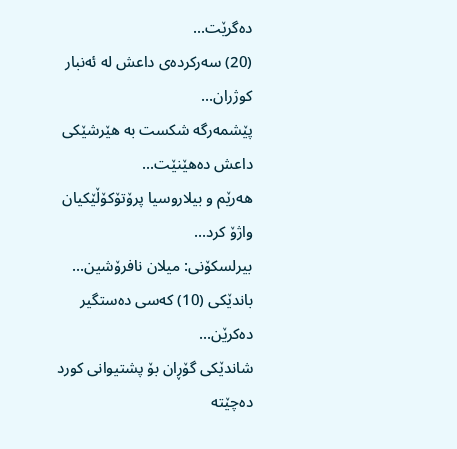دەگرێت...
(20) سه‌ركرده‌ی داعش لە ئەنبار کوژران...
پێشمەرگە شكست بە هێرشێكی داعش دەهێنێت...
هەرێم و بیلاروسیا پرۆتۆکۆڵێکیان واژۆ کرد...
بیرلسكۆنی: میلان نافرۆشین...
باندێکی (10) کەسى دەستگیر دەکرێن...
شاندێکى گۆڕان بۆ پشتیوانی کورد دەچێتە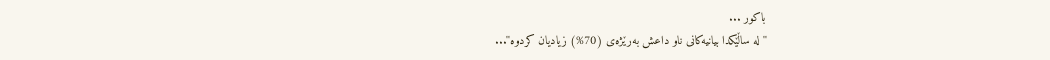باکور ...
''لە ساڵێکدا بیانیه‌كانی ناو داعش بەرێژەى (70%) زیادیان کردوە''...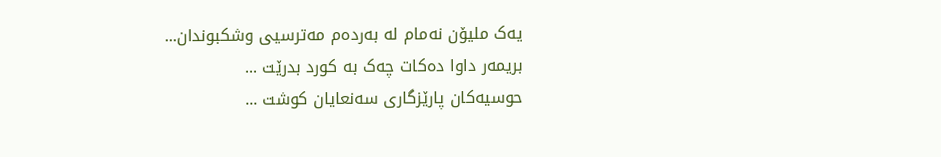یەک ملیۆن نەمام لە بەردەم مەترسیی وشکبوندان...
بریمه‌ر داوا دەکات چەک بە کورد بدرێت ...
حوسیەکان پارێزگارى سەنعایان کوشت ...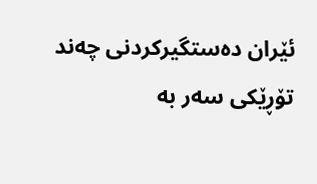ئێران دەستگیرکردنى چه‌ند تۆڕێكی‌ سه‌ر به‌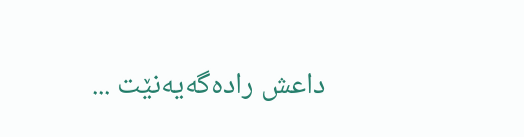داعش رادەگەیەنێت ...